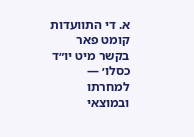א. די התוועדות קומט פאר בקשר מיט יו״ד כסלו׳ — למחרתו ובמוצאי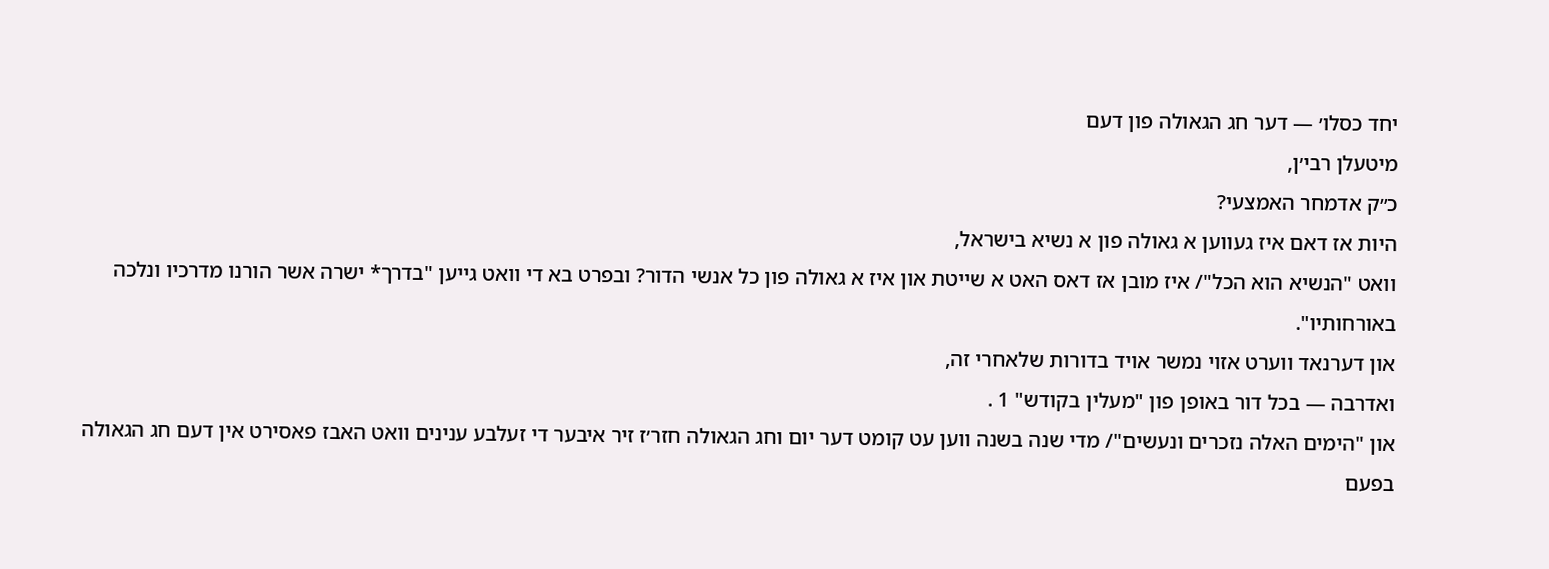יחד כסלו׳ — דער חג הגאולה פון דעם
מיטעלן רבי׳ן,
כ״ק אדמחר האמצעי?
היות אז דאם איז געווען א גאולה פון א נשיא בישראל,
וואט "הנשיא הוא הכל"/ איז מובן אז דאס האט א שייטת און איז א גאולה פון כל אנשי הדור? ובפרט בא די וואט גייען "בדרך* ישרה אשר הורנו מדרכיו ונלכה באורחותיו".
און דערנאד ווערט אזוי נמשר אויד בדורות שלאחרי זה,
ואדרבה — בכל דור באופן פון "מעלין בקודש" 1 .
און "הימים האלה נזכרים ונעשים"/ מדי שנה בשנה ווען עט קומט דער יום וחג הגאולה חזר׳ז זיר איבער די זעלבע ענינים וואט האבז פאסירט אין דעם חג הגאולה בפעם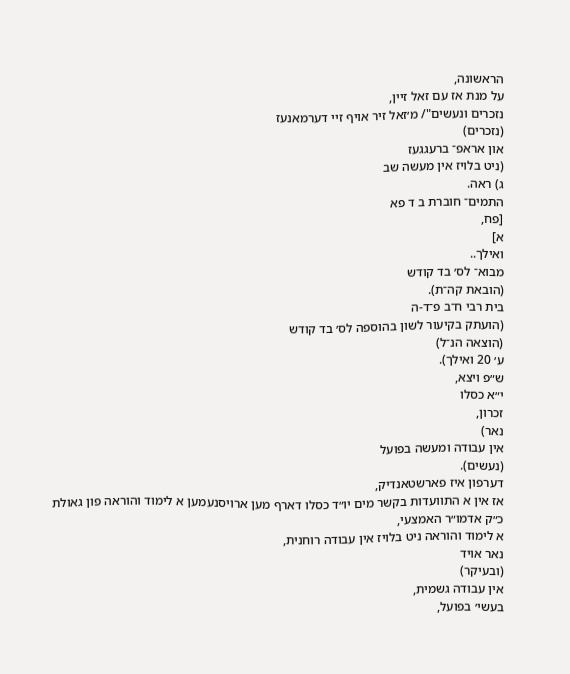הראשונה,
על מנת אז עם זאל זיין,
נזכרים ונעשים"/ מ׳זאל זיר אויף זיי דערמאנעז
(נזכרים)
און אראפ־ ברעגגעז
(ניט בלויז אין מעשה שב
ג) ראה.
התמים־ חוברת ב ד פא
[פח,
א]
ואילך..
מבוא־ לס׳ בד קודש
(הובאת קה־ת).
בית רבי ח־ב פ־ד-ה
(הועתק בקיעור לשון בהוספה לס׳ בד קודש
(הוצאה הנ־ל)
ע׳ 20 ואילך).
ש״פ ויצא,
י״א כסלו
זכרון,
נאר)
אין עבודה ומעשה בפועל
(נעשים).
דערפון איז פארשטאנדיק,
אז אין א התוועדות בקשר מים יו״ד כסלו דארף מען ארויסנעמען א לימוד והוראה פון גאולת כ״ק אדמו״ר האמצעי,
א לימוד והוראה ניט בלויז אין עבודה רוחנית,
נאר אויד
(ובעיקר)
אין עבודה גשמית,
בעשי׳ בפועל,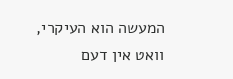המעשה הוא העיקרי,
וואט אין דעם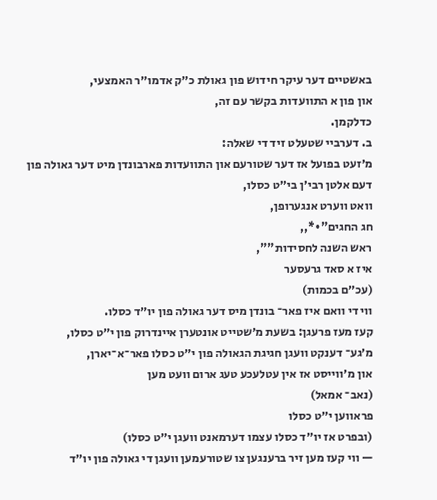באשטיים דער עיקר חידוש פון גאולת כ״ק אדמו״ר האמצעי,
און פון א התוועדות בקשר עם זה,
כדלקמן.
ב. דערביי שטעלט זיד די שאלה:
מ׳זעט בפועל אז דער שטורעם און התוועדות פארבונדן מיט דער גאולה פון דעם אלטן רבי׳ן בי״ט כסלו,
וואט ווערט אנגערופן,
חג החגים"•*,,
ראש השנה לחסידות"",
איז א סאד גרעסער
(עכ״ם בכמות)
ווי די וואם איז פאר־ בונדן מיס דער גאולה פון יו״ד כסלו.
קעז מעז פרעגן: בשעת מ׳שטייט אונטערן איינדרוק פון י״ט כסלו,
מ׳גע־ דענקט וועגן חגיגת הגאולה פון י״ט כסלו פאר־א־יארן,
און מ׳ווייסט אז אין עטלעכע טעג ארום וועט מען
(נאב־ אמאל)
פראווען י״ט כסלו
(ובפרט אז יו״ד כסלו עצמו דערמאנט וועגן י״ט כסלו)
— ווי קעז מען זיר ברענגען צו שטורעמען וועגן די גאולה פון יו״ד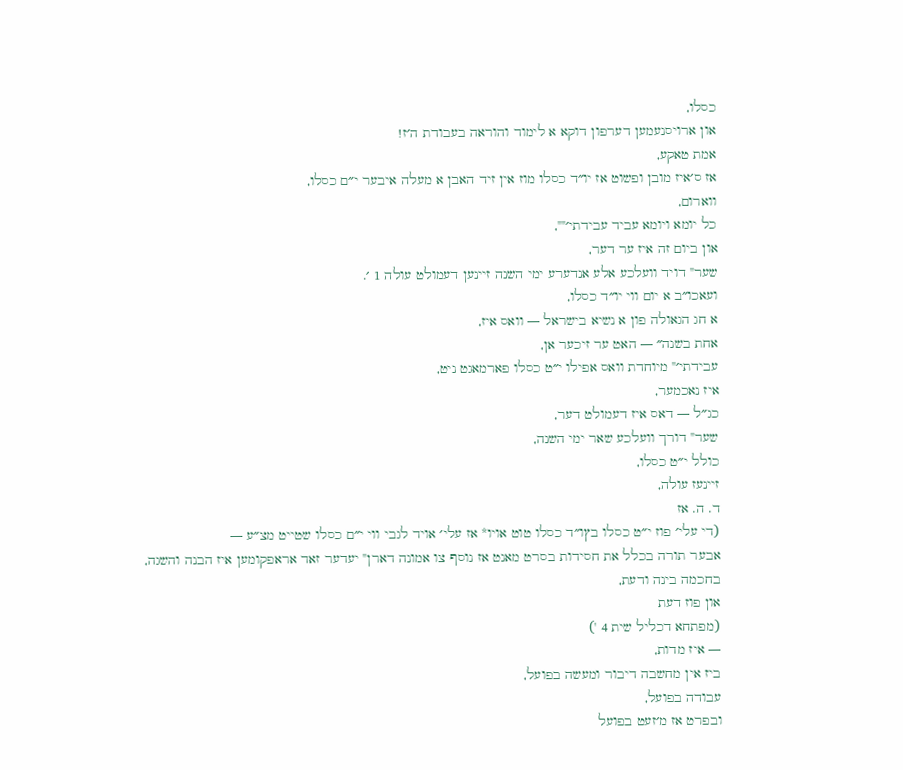כסלו,
און ארויסנעמען דערפון דוקא א לימוד והוראה בעבודת ה׳ז!
אמת טאקע,
אז ס׳איז מובן ופשוט אז יו״ד כסלו מוז אין זיד האבן א מעלה איבער י״ם כסלו,
ווארום,
כל יומא ויומא עביד עבידתי׳"",
און ביום זה איז ער דער,
שער" דויד וועלכע אלע אנדערע ימי השנה זיינען דעמולט עולה 1 ׳.
ועאכו״ב א יום ווי יו״ד כסלו,
א חג הגאולה פון א נשיא בישראל — וואס איז,
אחת בשנה״ — האט ער זיכער אן,
עבידתי׳" מיוחדת וואס אפילו י״ט כסלו פארמאגט ניט,
איז נאכמער,
כג״ל — דאס איז דעמולט דער,
שער" דורך וועלכע שאר ימי השנה,
כולל י״ט כסלו,
זיינעז עולה,
ד. ה. אז
(די עלי׳ פוז י״ט כסלו בץו״ד כסלו טוט אויו* אז עלי׳ אויד לגבי ווי י״ם כסלו שטייט מצ״ע —
אבער תורה בכלל את חסידות בסרט מאנט אז נוסף צו אמונה דארן" יעדער זאד אראפקומען איז הבנה והשגה,
בחכמה בינה ודעת,
און פוז דעת
(מפתחא דכליל שית 4 ')
— איז מדות,
ביז אין מחשבה דיבור ומעשה בפועל,
עבודה בפועל,
ובפרט אז מ׳זעט בפועל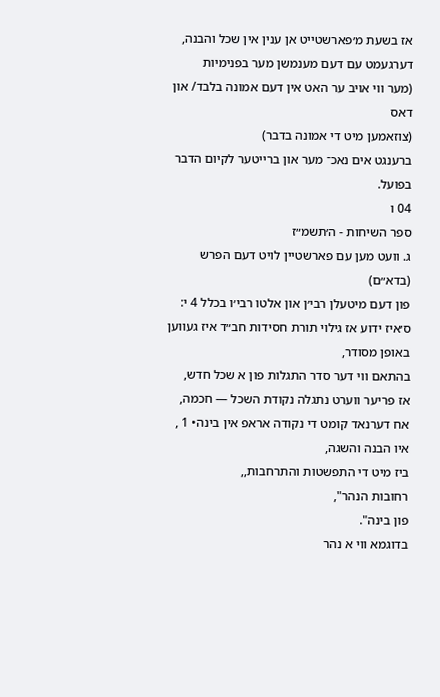אז בשעת מ׳פארשטייט אן ענין אין שכל והבנה,
דערגעמט עם דעם מענמשן מער בפנימיות
(מער ווי אויב ער האט אין דעם אמונה בלבד/ און דאס
(צוזאמען מיט די אמונה בדבר)
ברענגט אים נאכ־ מער און ברייטער לקיום הדבר בפועל.
04 ו
ספר השיחות - ה׳תשמ״ז
ג. וועט מען עם פארשטיין לויט דעם הפרש
(בדא״ם)
פון דעם מיטעלן רבי׳ן און אלטו רבי׳ו בכלל 4 י:
ס׳איז ידוע אז גילוי תורת חסידות חב״ד איז געווען באופן מסודר,
בהתאם ווי דער סדר התגלות פון א שכל חדש,
אז פריער ווערט נתגלה נקודת השכל — חכמה,
אח דערנאד קומט די נקודה אראפ אין בינה• 1 ,
איו הבנה והשגה,
ביז מיט די התפשטות והתרחבות,,
רחובות הנהר",
פון בינה".
בדוגמא ווי א נהר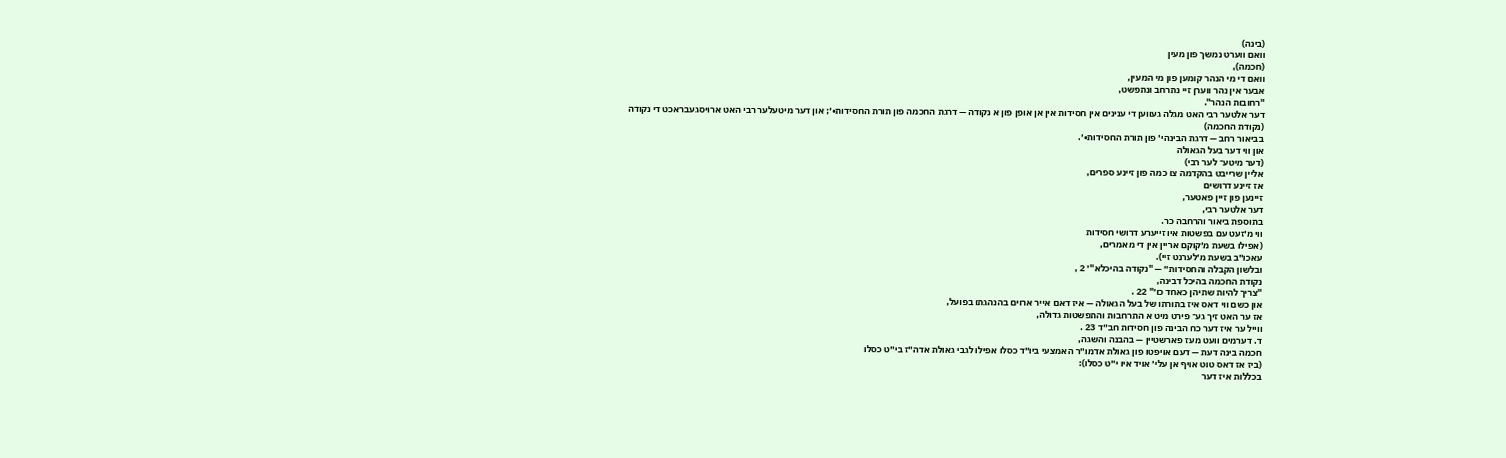(בינה)
וואם ווערט נמשך פון מעין
(חכמה),
וואם די מי הנהר קומען פון מי המעין,
אבער אין נהר ווערן זיי נתרחב ונתפשט,
"רחובות הנהר".
דער אלטער רבי האט מגלה געווען די ענינים אין חסידות אין אן אופן פון א נקודה — דרגת החכמה פון תורת החסידות•׳; און דער מיטעלער רבי האט ארויסגעבראכט די נקודה
(נקודת החכמה)
בביאור רחב — דרגת הבינהי׳ פון תורת החסידות•׳.
און ווי דער בעל הגאולה
(דער מיטע־ לער רבי)
אליין שרייבט בהקדמה צו כמה פון זיינע ספרים,
אז זיינע דרושים
זיינען פון זיין פאטער,
דער אלטער רבי,
בתוספת ביאור והרחבה כר.
ווי מ׳זעט עם בפשטות איו זייערע דרושי חסידות
(אפילו בשעת מ׳קוקם אריין אין די מאמרים,
עאכו״ב בשעת מ׳לערנט זיי).
ובלשון הקבלה והחסידות״ — "נקודה בהיכלא"׳ 2 ,
נקודת החכמה בהיכל דבינה,
"צריך להיות שתיהן כאחד כו׳" 22 .
און כשם ווי דאס איז בתורתו של בעל הגאולה — איז דאם אייר ארוים בהנהגתו בפועל,
אז ער האט זיך גע־ פירט מיט א התרחבות והתפשטות גדולה,
ווייל ער איז דער כח הבינה פון חסידות חב״ד 23 .
ד. דערמים וועט מעז פארשטיין — בהבנה והשגה,
חכמה בינה דעת — דעם אויפטו פון גאולת אדמו״ר האמצעי ביו״ד כסלו אפילו לגבי גאולת אדה״ז בי״ט כסלו
(ביז אז דאס טוט אויף אן עלי׳ אויד איו י״ט כסלו):
בכללות איז דער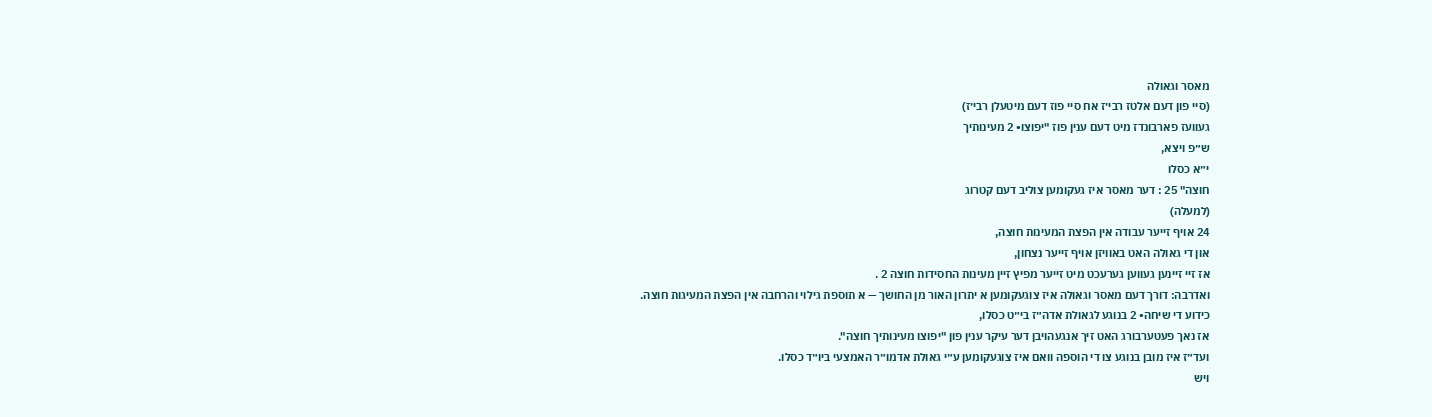מאסר וגאולה
(סיי פון דעם אלטז רבי׳ז אח סיי פוז דעם מיטעלן רבי׳ז)
געוועז פארבונדז מיט דעם ענין פוז "יפוצו• 2 מעינותיך
ש״פ ויצא,
י״א כסלו
חוצה" 25 : דער מאסר איז געקומען צוליב דעם קטרוג
(למעלה)
24 אויף זייער עבודה אין הפצת המעינות חוצה,
און די גאולה האט באוויזן אויף זייער נצחון,
אז זיי זיינען געווען גערעכט מיט זייער מפיץ זיין מעינות החסידות חוצה 2 .
ואדרבה: דורך דעם מאסר וגאולה איז צוגעקומען א יתרון האור מן החושך — א תוספת גילוי והרחבה אין הפצת המעיגות חוצה.
כידוע די שיחה• 2 בנוגע לגאולת אדה״ז בי״ט כסלו,
אז נאך פעטערבורג האט זיך אנגעהויבן דער עיקר ענין פון "יפוצו מעינותיך חוצה".
ועד״ז איז מובן בנוגע צו די הוספה וואם איז צוגעקומען ע״י גאולת אדמו״ר האמצעי ביו״ד כסלו.
ויש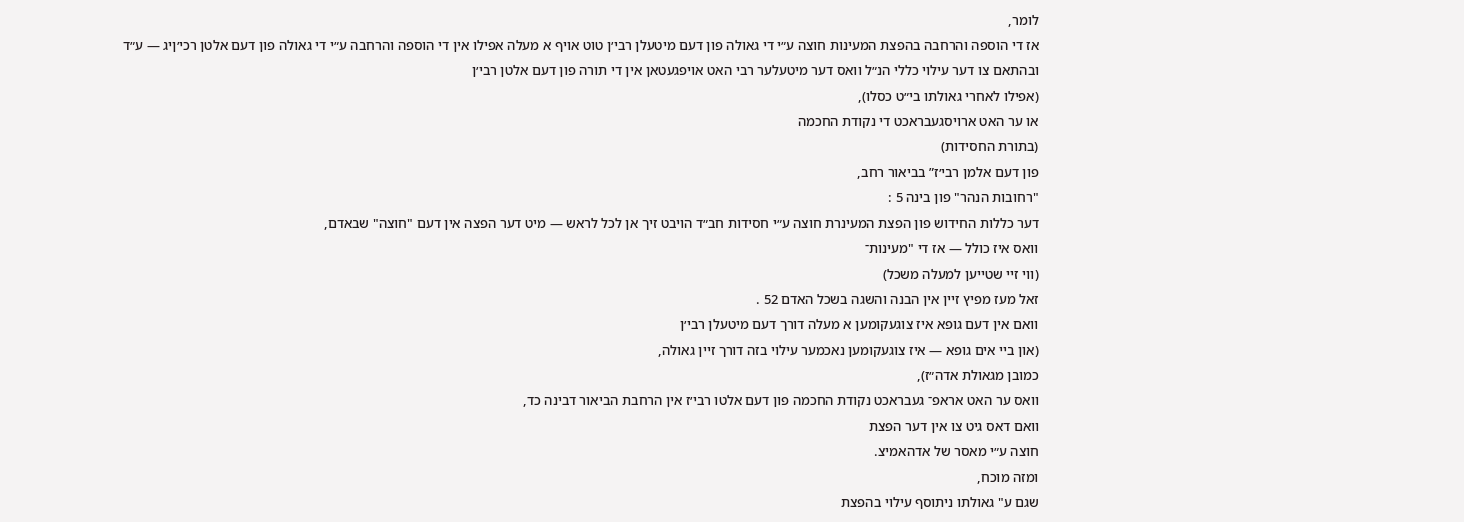לומר,
אז די הוספה והרחבה בהפצת המעינות חוצה ע״י די גאולה פון דעם מיטעלן רבי׳ן טוט אויף א מעלה אפילו אין די הוספה והרחבה ע״י די גאולה פון דעם אלטן רכי׳ןיג — ע״ד
ובהתאם צו דער עילוי כללי הנ״ל וואס דער מיטעלער רבי האט אויפגעטאן אין די תורה פון דעם אלטן רבי׳ן
(אפילו לאחרי גאולתו בי״ט כסלו),
או ער האט ארויסגעבראכט די נקודת החכמה
(בתורת החסידות)
פון דעם אלמן רבי׳ז” בביאור רחב,
"רחובות הנהר" פון בינה 5 :
דער כללות החידוש פון הפצת המעינרת חוצה ע״י חסידות חב״ד הויבט זיך אן לכל לראש — מיט דער הפצה אין דעם "חוצה" שבאדם,
וואס איז כולל — אז די "מעינות־
(ווי זיי שטייען למעלה משכל)
זאל מעז מפיץ זיין אין הבנה והשגה בשכל האדם 52 .
וואם אין דעם גופא איז צוגעקומען א מעלה דורך דעם מיטעלן רבי׳ן
(און ביי אים גופא — איז צוגעקומען נאכמער עילוי בזה דורך זיין גאולה,
כמובן מגאולת אדה״ז),
וואס ער האט אראפ־ געבראכט נקודת החכמה פון דעם אלטו רבי׳ז אין הרחבת הביאור דבינה כד,
וואם דאס גיט צו אין דער הפצת
חוצה ע״י מאסר של אדהאמיצ.
ומזה מוכח,
שגם ע" גאולתו ניתוסף עילוי בהפצת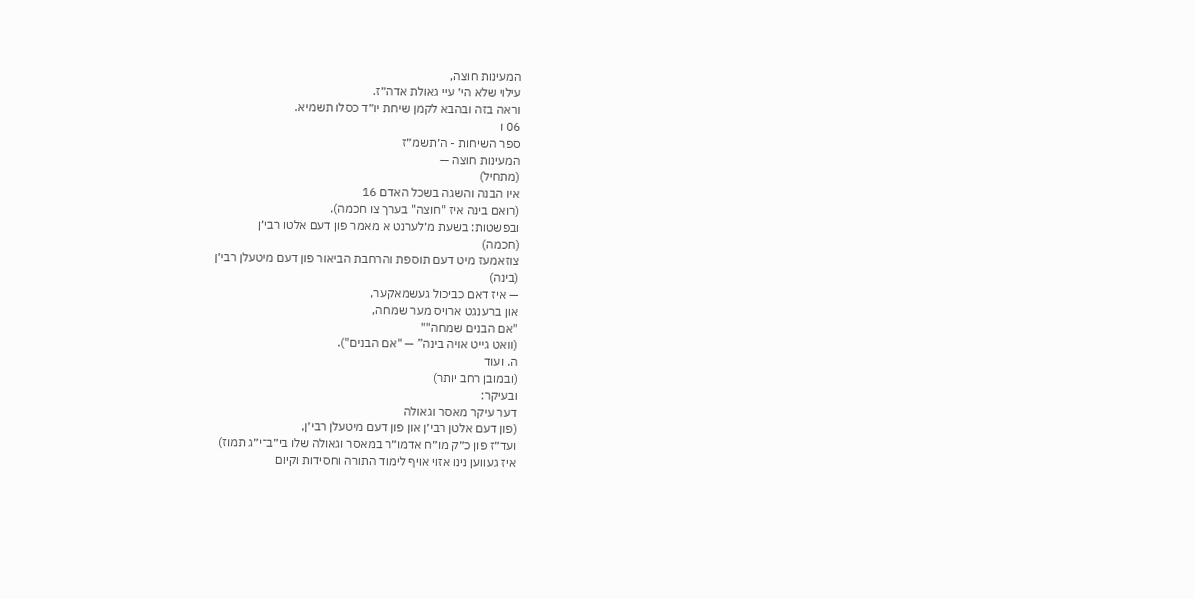המעינות חוצה,
עילוי שלא הי׳ עיי גאולת אדה״ז.
וראה בזה ובהבא לקמן שיחת יו״ד כסלו תשמיא.
06 ו
ספר השיחות - ה׳תשמ״ז
המעינות חוצה —
(מתחיל)
איו הבנה והשגה בשכל האדם 16
(רואם בינה איז "חוצה" בערך צו חכמה).
ובפשטות: בשעת מ׳לערנט א מאמר פון דעם אלטו רבי׳ן
(חכמה)
צוזאמעז מיט דעם תוספת והרחבת הביאור פון דעם מיטעלן רבי׳ן
(בינה)
— איז דאם כביכול געשמאקער,
און ברענגט ארויס מער שמחה,
"אם הבנים שמחה""
(וואט גייט אויה בינה” — "אם הבנים").
ה. ועוד
(ובמובן רחב יותר)
ובעיקר:
דער עיקר מאסר וגאולה
(פון דעם אלטן רבי׳ן און פון דעם מיטעלן רבי׳ן,
ועד״ז פון כ״ק מו״ח אדמו״ר במאסר וגאולה שלו בי״ב־י״ג תמוז)
איז געווען נינו אזוי אויף לימוד התורה וחסידות וקיום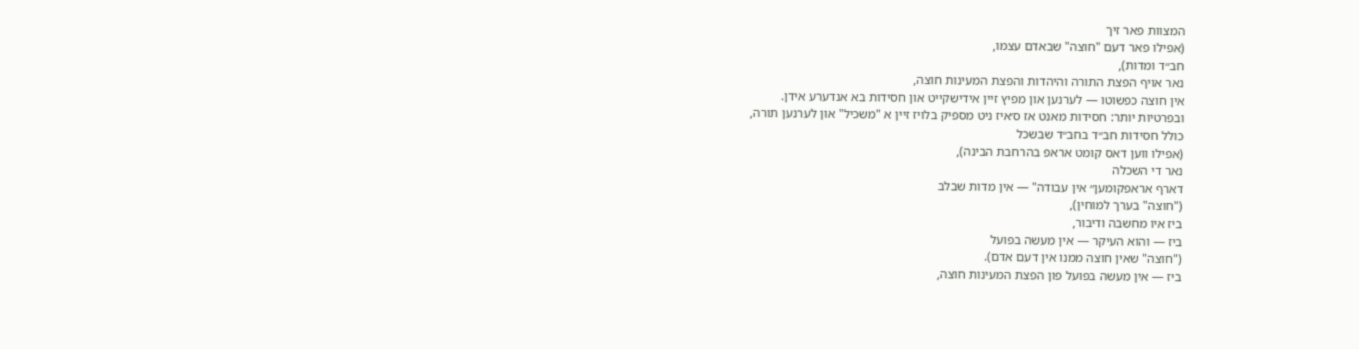המצוות פאר זיך
(אפילו פאר דעם "חוצה" שבאדם עצמו,
חב״ד ומדות),
נאר אויף הפצת התורה והיהדות והפצת המעינות חוצה,
אין חוצה כפשוטו — לערנען און מפיץ זיין אידישקייט און חסידות בא אנדערע אידן.
ובפרטיות יותר: חסידות מאנט אז ס׳איז ניט מספיק בלויז זיין א "משכיל" און לערנען תורה,
כולל חסידות חב״ד בחב״ד שבשכל
(אפילו ווען דאס קומט אראפ בהרחבת הבינה),
נאר די השכלה
דארף אראפקומען״ אין עבודה" — אין מדות שבלב
("חוצה" בערך למוחין),
ביז איו מחשבה ודיבור,
ביז — והוא העיקר — אין מעשה בפועל
("חוצה" שאין חוצה ממנו אין דעם אדם).
ביז — אין מעשה בפועל פון הפצת המעינות חוצה,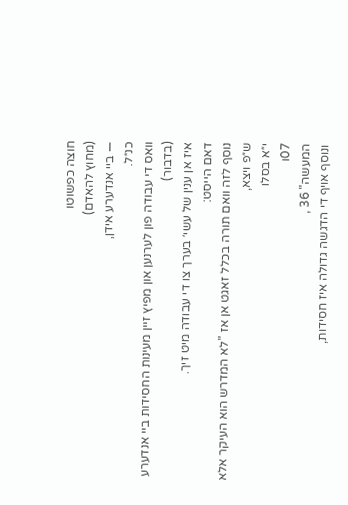חוצה כפשוטו
(מחוץ להאדם)
— ביי אנדערע אידן,
כנ״ל.
וואס די עבודה פון לערנען און מפיץ זיין מעינות החסידות ביי אנדערע
(בדבור)
איז אן ענין של עשי׳ בערך צו די עבודה מיט זיך.
דאם הייסט:
נוסף לזה וואם תורה בכלל זאגט אן אז "לא המדרש הוא העיקר אלא
ש״פ ויצא,
י״א בסלו
07ו
המעשה" 36 ,
ונוסף אויף די הדגשה גדולה איז חסידות,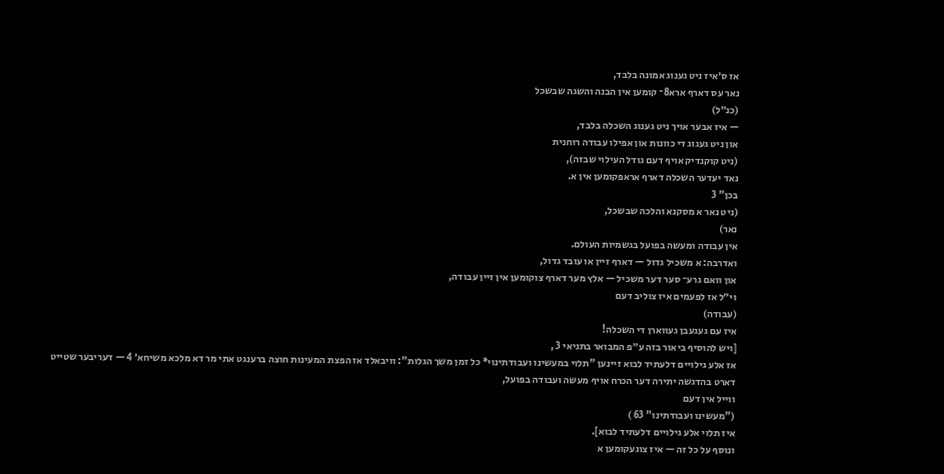אז ס׳איז ניט גענוג אמונה בלבד,
נאר עס דארף ארא8־ קומען אין הבנה והשגה שבשכל
(כנ״ל)
— איז אבער אויך ניט גענוג השכלה בלבד,
און ניט געגוג די כוונות און אפילו עבודה רוחנית
(ניט קוקנדיק אויף דעם גודל העילוי שבזה),
נאד יעדער השכלה דארף אראפקומען אין א.
בכן" 3
(ניט נאר א מסקנא והלכה שבשכל,
נאר)
אין עבודה ומעשה בפועל בגשמיות העולם.
ואדרבה: א משכיל גדול — דארף זיין או עובד גדול,
און וואם גרע־ סער דער משכיל — אלץ מער דארף צוקומען אין זיין עבודה,
וי״ל אז לפעמים איז צוליב דעם
(עבודה)
איז עם געגעבן געווארן די השכלה!
[ויש להוסיף ביאור בזה ע״פ המבואר בתניאי 3 ,
אז אלע גילויים דלעתיד לבוא זיינען "תלוי במעשינו ועבודתינוי* כל זמן משך הגלות": וויבאלד אז הפצת המעינות חוצה ברענגט אתי מר דא מלכא משיחא׳ 4 — דעריבער שטייט דארט בהדגשה יתירה דער הכרח אויף מעשה ועבודה בפועל,
ווייל אין דעם
("מעשינו ועבודתינו" 63 )
איז תלוי אלע גילויים דלעתיד לבוא].
ונוסף על כל זה — איז צוגעקומען א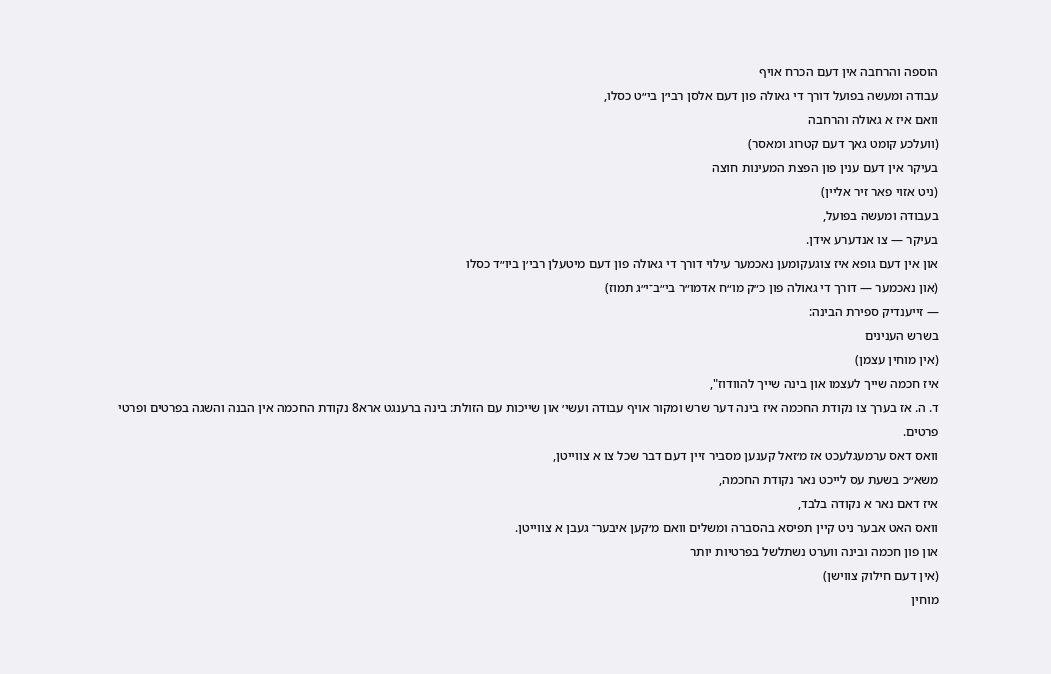הוספה והרחבה אין דעם הכרח אויף
עבודה ומעשה בפועל דורך די גאולה פון דעם אלסן רבי׳ן בי״ט כסלו,
וואם איז א גאולה והרחבה
(וועלכע קומט גאך דעם קטרוג ומאסר)
בעיקר אין דעם ענין פון הפצת המעינות חוצה
(ניט אזוי פאר זיר אליין)
בעבודה ומעשה בפועל,
בעיקר — צו אנדערע אידן.
און אין דעם גופא איז צוגעקומען נאכמער עילוי דורך די גאולה פון דעם מיטעלן רבי׳ן ביו״ד כסלו
(און נאכמער — דורך די גאולה פון כ״ק מו״ח אדמו״ר בי״ב־י״ג תמוז)
— זייענדיק ספירת הבינה:
בשרש הענינים
(אין מוחין עצמן)
איז חכמה שייך לעצמו און בינה שייך להוודוז",
ד. ה. אז בערך צו נקודת החכמה איז בינה דער שרש ומקור אויף עבודה ועשי׳ און שייכות עם הזולת: בינה ברענגט ארא8 נקודת החכמה אין הבנה והשגה בפרטים ופרטי פרטים.
וואס דאס ערמעגלעכט אז מ׳זאל קענען מסביר זיין דעם דבר שכל צו א צווייטן,
משא״כ בשעת עס לייכט נאר נקודת החכמה,
איז דאם נאר א נקודה בלבד,
וואס האט אבער ניט קיין תפיסא בהסברה ומשלים וואם מ׳קען איבער־ געבן א צווייטן.
און פון חכמה ובינה ווערט נשתלשל בפרטיות יותר
(אין דעם חילוק צווישן)
מוחין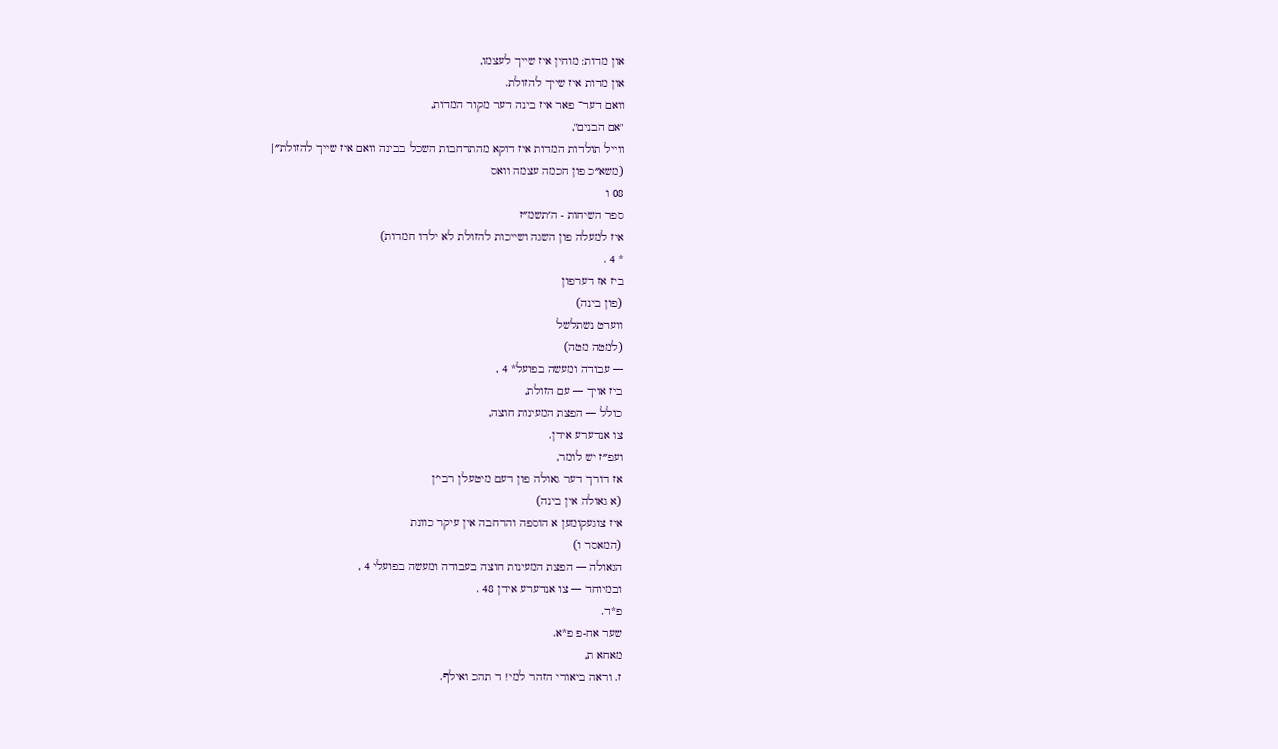און מדות: מוחין איז שייך לעצמו,
און מדות איז שייך להזולת.
וואם דער־ פאר איז בינה דער מקור המדות,
"אם הבנים",
ווייל תולדות המדות איז דוקא מהתרחבות השכל בבינה וואם איז שייך להזולת״|
(משא״כ פון חכמה עצמה וואס
08 ו
ספר השיחות - ה׳תשמ״ז
איז למעלה פון השגה ושייכות להזולת לא ילדו חמדות)
* 4 .
ביז אז דערפון
(פון בינה)
ווערט נשתלשל
(למטה מטה)
— עבודה ומעשה בפועל* 4 ,
ביז אויך — עם הזולת,
כולל — הפצת המעינות חוצה,
צו אנדערע אידן.
ועפ״ז יש לומר,
אז דורך דער גאולה פון דעם מיטעלן רבי׳ן
(א גאולה אין בינה)
איז צוגעקומען א הוספה והרחבה אין עיקר כוונת
(המאסר ו)
הגאולה — הפצת המעינות חוצה בעבודה ומעשה בפועלי 4 ,
ובמיוחד — צו אנדערע אידן 48 .
פ*ד.
שער אח-פ פ*א.
מאחא ת,
ז. וראה ביאורי הזהר למי! ד תהכ ואילף.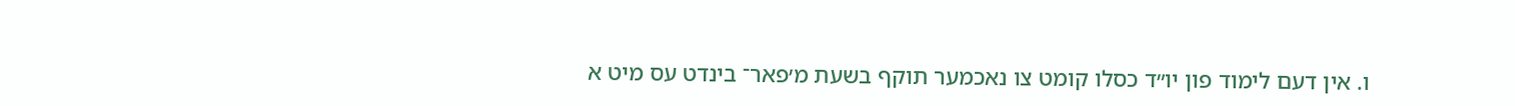ו. אין דעם לימוד פון יו״ד כסלו קומט צו נאכמער תוקף בשעת מ׳פאר־ בינדט עס מיט א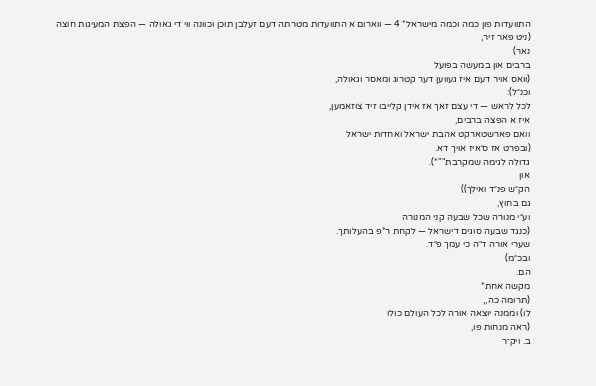התוועדות פון כמה וכמה מישראל* 4 — ווארום א התוועדות מטרתה דעם זעלבן תוכן וכוונה ווי די גאולה — הפצת המעיגות חוצה
(ניט פאר זיר,
נאר)
ברבים און במעשה בפועל
(וואס אויר דעם איז געווען דער קטרוג ומאסר וגאולה,
וכנ״ל):
לכל לראש — די עצם זאך אז אידן קלייבו זיד צוזאמען,
איז א הפצה ברבים,
וואם פארשטארקט אהבת ישראל ואחדות ישראל
(ובפרט אז ס׳איז אויך דא.
גדולה לגימה שמקרבת""*).
און
הק״ש פנ״ד ואילך))
גם בחוץ,
וע״י מנורה שכל שבעה קני המנורה
(כנגד שבעה סוגים דישראל — לקחת ר*פ בהעלותך.
שערי אורה ד״ה כי עמך פ״ד.
ובכ״מ)
הם.
מקשה אחת*
(תרומה כה,,
לו) וממנה יוצאה אורה לכל העולם כולו
(ראה מנחות פו,
ב. ויק־ר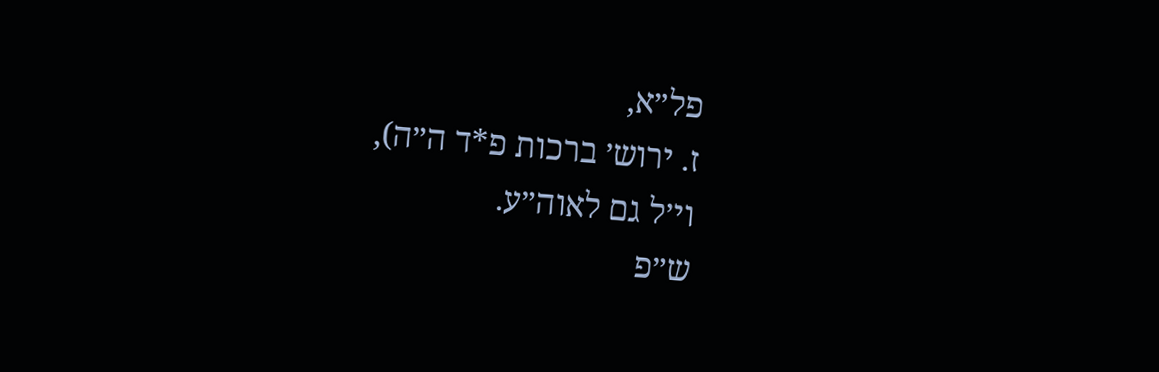פל״א,
ז. ירוש׳ ברכות פ*ד ה״ה),
וי׳ל גם לאוה״ע.
ש״פ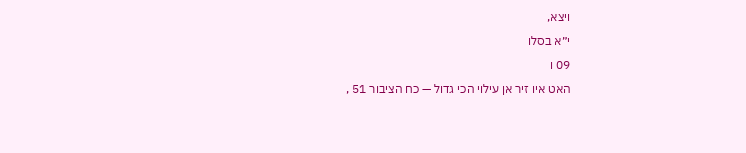ויצא,
י״א בסלו
09 ו
האט איו זיר אן עילוי הכי גדול — כח הציבור 51 ,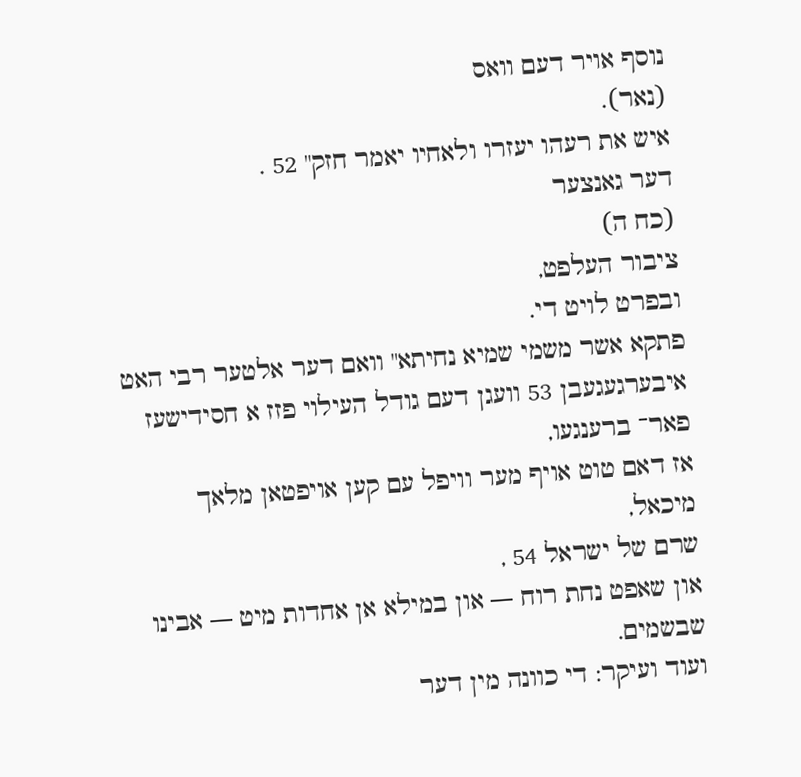נוסף אויר דעם וואס
(נאר).
איש את רעהו יעזרו ולאחיו יאמר חזק" 52 .
דער גאנצער
(כח ה)
ציבור העלפט,
ובפרט לויט די.
פתקא אשר משמי שמיא נחיתא" וואם דער אלטער רבי האט איבערגעגעבן 53 וועגן דעם גודל העילוי פזז א חסידישעז פאר־ ברענגעו,
אז דאם טוט אויף מער וויפל עם קען אויפטאן מלאך מיכאל,
שרם של ישראל 54 ,
און שאפט נחת רוח — און במילא אן אחדות מיט — אבינו שבשמים.
ועוד ועיקר: די כוונה מין דער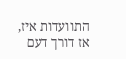התוועדות איז,
אז דורך דעם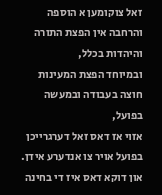זאל צוקומען א הוספה והרחבה אין הפצת התורה והיהדות בכלל,
ובמיוחד הפצת המעינות חוצה בעבודה ובמעשה בפועל,
אזוי אז דאס זאל דערגרייכן בפועל אויר צו אנדערע אידן.
און דוקא דאס איז די בחינה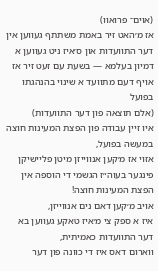(אוים־ פרואוו)
אז מ׳האט זיר באמת משתתף געווען אין דער התוועדות און ס׳איז ניט געווען א דמיון בעלמא — בשעת עם זעט זיר אז אויף דעם מתוועד א שינוי בהנהגתו בפועל
(אלם תוצאה פון דער התוועדות)
איו זיין עבודה פון הפצת המעינות חוצה במעשה בפועל,
אזוי אז מ׳קען אנווייזן מיטן פליישיקן פינגער בעוה״ז הגשמי די הוספה אין הפצת המעינות חוצה!
אויב מ׳קען דאם נים אנווייזן,
איז א ספק צי מ׳איז טאקע געווען בא דער התוועדות כאמיתית,
ווארום דאס איז די כוונה פון דער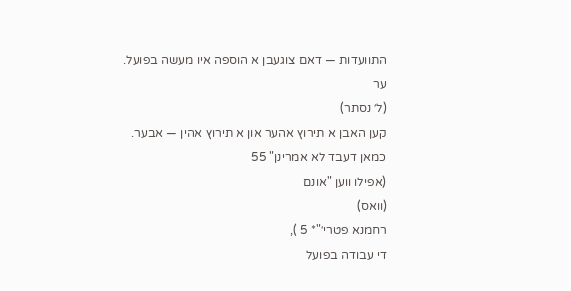התוועדות — דאם צוגעבן א הוספה איו מעשה בפועל.
ער
(ל׳ נסתר)
קען האבן א תירוץ אהער און א תירוץ אהין — אבער.
כמאן דעבד לא אמרינן" 55
(אפילו ווען "אונם
(וואס)
רחמנא פטרי׳"* 5 ),
די עבודה בפועל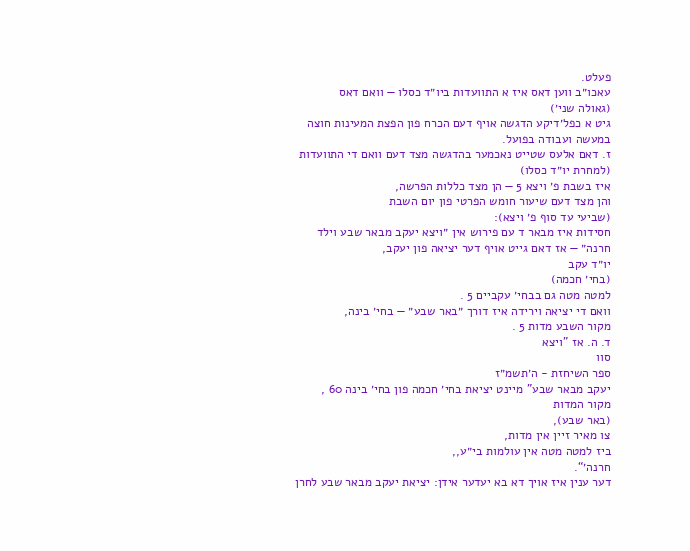פעלט.
עאכו״ב ווען דאס איז א התוועדות ביו״ד כסלו — וואם דאס
(גאולה שני׳)
גיט א כפל׳דיקע הדגשה אויף דעם הכרח פון הפצת המעינות חוצה במעשה ועבודה בפועל.
ז. דאם אלעס שטייט נאכמער בהדגשה מצד דעם וואם די התוועדות
(למחרת יו״ד כסלו)
איז בשבת פ׳ ויצא 5 — הן מצד כללות הפרשה,
והן מצד דעם שיעור חומש הפרטי פון יום השבת
(שביעי עד סוף פ׳ ויצא):
חסידות איז מבאר ד עם פירוש אין ״ויצא יעקב מבאר שבע וילד חרנה״ — אז דאם גייט אויף דער יציאה פון יעקב,
יו״ד עקב
(בחי׳ חכמה)
למטה מטה גם בבחי׳ עקביים 5 .
וואם די יציאה וירידה איז דורך ״באר שבע״ — בחי׳ בינה,
מקור השבע מדות 5 .
ד. ה. אז "ויצא
סוו
ספר השיחזת - ה׳תשמ״ז
יעקב מבאר שבע" מיינט יציאת בחי׳ חכמה פון בחי׳ בינה 60 ,
מקור המדות
(באר שבע),
צו מאיר זיין אין מדות,
ביז למטה מטה אין עולמות בי״ע,,
חרנה׳“.
דער ענין איז אויך דא בא יעדער אידן: יציאת יעקב מבאר שבע לחרן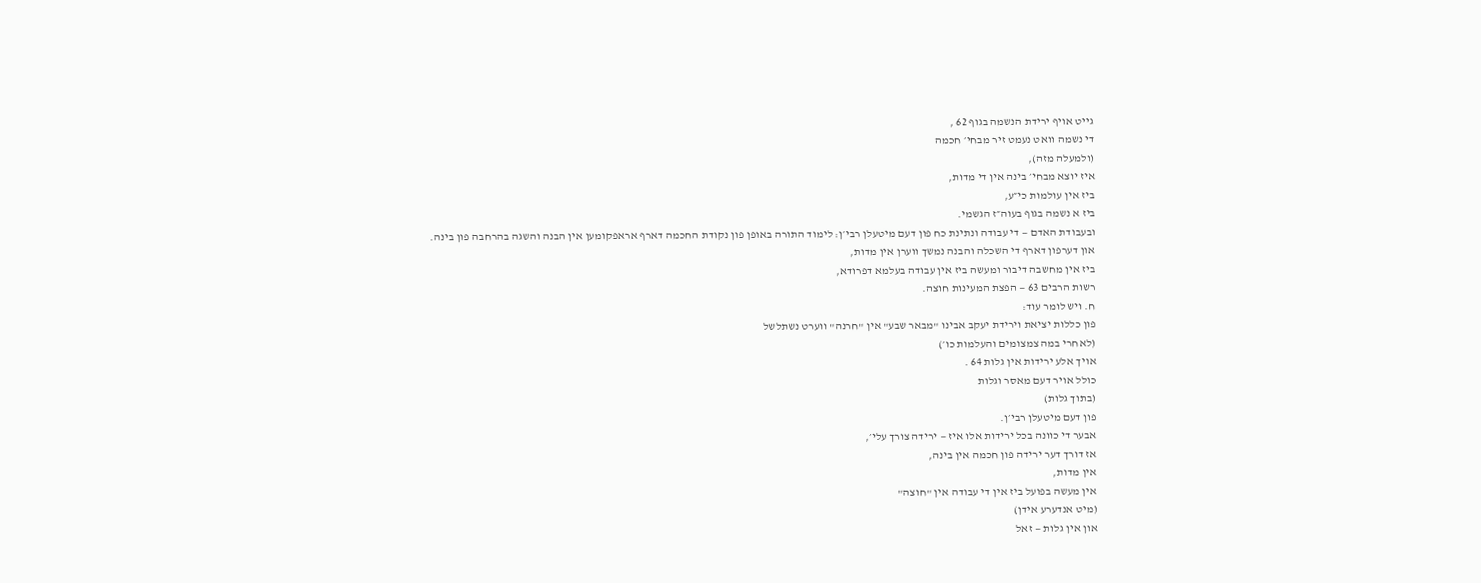גייט אויף ירידת הנשמה בגוף 62 ,
די נשמה וואט נעמט זיר מבחי׳ חכמה
(ולמעלה מזה),
איז יוצא מבחי׳ בינה אין די מדות,
ביז אין עולמות כי״ע,
ביז א נשמה בגוף בעוה״ז הגשמי.
ובעבודת האדם — די עבודה ונתינת כח פון דעם מיטעלן רבי׳ן: לימוד התורה באופן פון נקודת החכמה דארף אראפקומען אין הבנה והשגה בהרחבה פון בינה.
און דערפון דארף די השכלה והבנה נמשך ווערן אין מדות,
ביז אין מחשבה דיבור ומעשה ביז אין עבודה בעלמא דפרודא,
רשות הרבים 63 — הפצת המעינות חוצה.
ח. ויש לומר עוד:
פון כללות יציאת וירידת יעקב אבינו "מבאר שבע" אין "חרנה" ווערט נשתלשל
(לאחרי במה צמצומים והעלמות כו׳)
אויך אלע ירידות אין גלות 64 .
כולל אויר דעם מאסר וגלות
(בתוך גלות)
פון דעם מיטעלן רבי׳ן.
אבער די כוונה בכל ירידות אלו איז — ירידה צורך עלי׳,
אז דורך דער ירידה פון חכמה אין בינה,
אין מדות,
אין מעשה בפועל ביז אין די עבודה אין "חוצה"
(מיט אנדערע אידן)
און אין גלות — זאל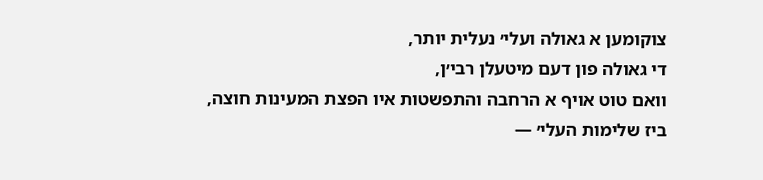צוקומען א גאולה ועלי׳ נעלית יותר,
די גאולה פון דעם מיטעלן רבי׳ן,
וואם טוט אויף א הרחבה והתפשטות איו הפצת המעינות חוצה,
ביז שלימות העלי׳ —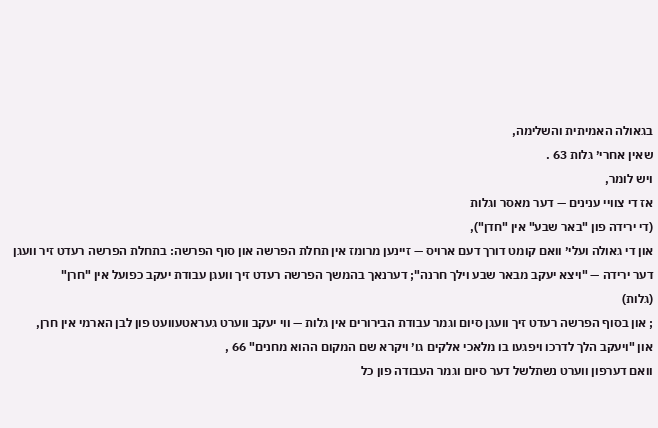בגאולה האמיתית והשלימה,
שאין אחרי׳ גלות 63 .
ויש לומר,
אז די צוויי ענינים — דער מאסר וגלות
(די ירידה פון "באר שבע" אין "חדן"),
און די גאולה ועלי׳ וואם קומט דורך דעם ארויס — זיינען מרומז אין תחלת הפרשה און סוף הפרשה: בתחלת הפרשה רעדט זיר וועגן דער ירידה — "ויצא יעקב מבאר שבע וילך חרנה"; דערנאך בהמשך הפרשה רעדט זיך וועגן עבודת יעקב כפועל אין "חרן"
(גלות)
; און בסוף הפרשה רעדט זיך וועגן סיום וגמר עבודת הבירורים אין גלות — ווי יעקב ווערט געראטעוועט פון לבן הארמי אין חרן,
און "ויעקב הלך לדרכו ויפגעו בו מלאכי אלקים גו׳ ויקרא שם המקום ההוא מחנים" 66 ,
וואם דערפון ווערט נשתלשל דער סיום וגמר העבודה פון כל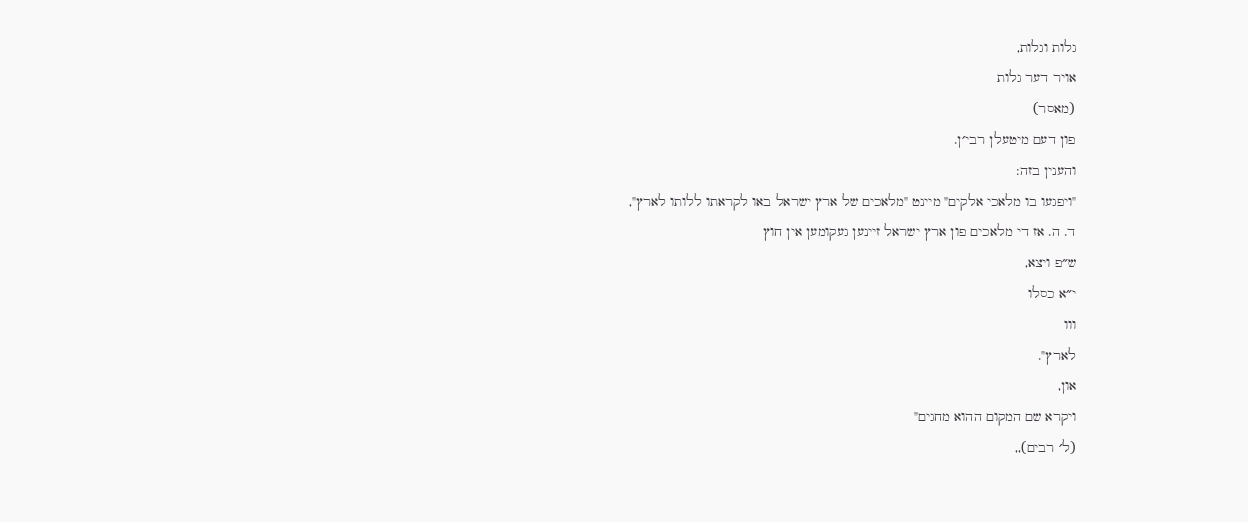גלות וגלות,
אויר דער גלות
(מאסר)
פון דעם מיטעלן רבי׳ן.
והענין בזה:
"ויפגעו בו מלאכי אלקים" מיינט "מלאכים של ארץ ישראל באו לקראתו ללותו לארץ",
ד. ה. אז די מלאכים פון ארץ ישראל זיינען געקומען אין חוץ
ש״פ ויצא,
י״א כסלו
ווו
לארץ".
און,
ויקרא שם המקום ההוא מחגים"
(ל׳ רבים),,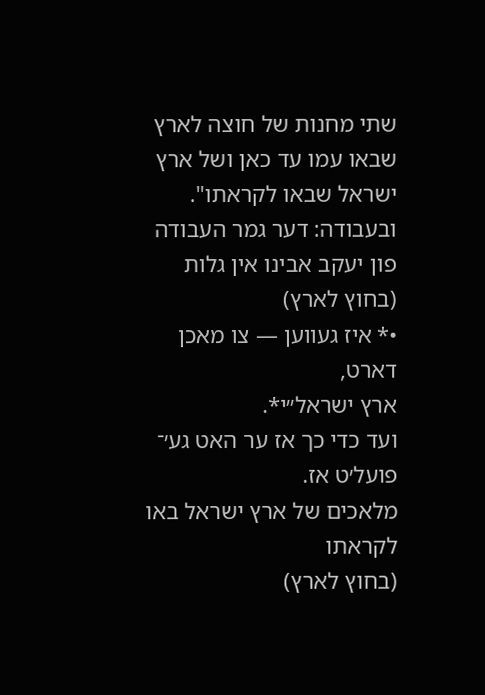שתי מחנות של חוצה לארץ שבאו עמו עד כאן ושל ארץ ישראל שבאו לקראתו".
ובעבודה: דער גמר העבודה פון יעקב אבינו אין גלות
(בחוץ לארץ)
•* איז געווען — צו מאכן דארט,
ארץ ישראל״י*.
ועד כדי כך אז ער האט גע׳־ פועל׳ט אז.
מלאכים של ארץ ישראל באו לקראתו
(בחוץ לארץ)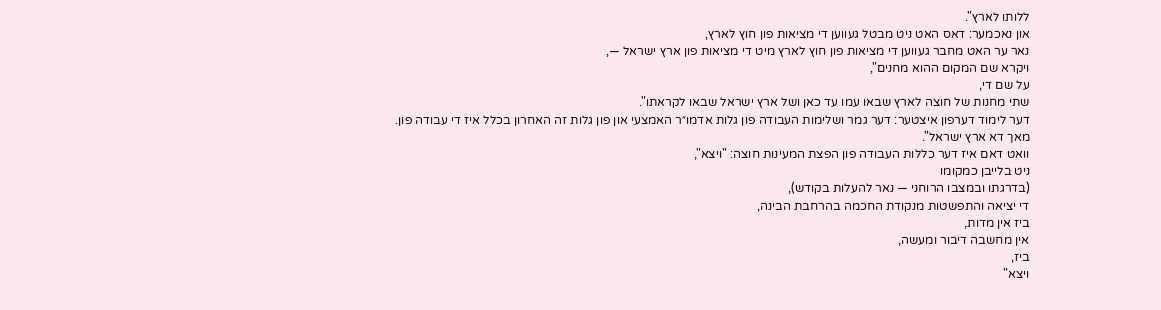ללותו לארץ".
און נאכמער: דאס האט ניט מבטל געווען די מציאות פון חוץ לארץ,
נאר ער האט מחבר געווען די מציאות פון חוץ לארץ מיט די מציאות פון ארץ ישראל —,
ויקרא שם המקום ההוא מחנים",
על שם די,
שתי מחנות של חוצה לארץ שבאו עמו עד כאן ושל ארץ ישראל שבאו לקראתו".
דער לימוד דערפון איצטער: דער גמר ושלימות העבודה פון גלות אדמו״ר האמצעי און פון גלות זה האחרון בכלל איז די עבודה פון.
מאך דא ארץ ישראל".
וואט דאם איז דער כללות העבודה פון הפצת המעינות חוצה: "ויצא",
ניט בלייבן כמקומו
(בדרגתו ובמצבו הרוחני — נאר להעלות בקודש),
די יציאה והתפשטות מנקודת החכמה בהרחבת הבינה,
ביז אין מדות,
אין מחשבה דיבור ומעשה,
ביז,
ויצא"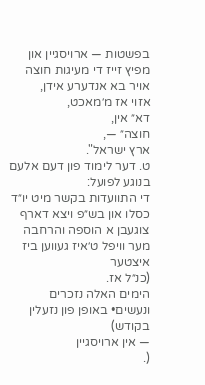בפשטות — ארויסגיין און מפיץ זייז די מעיגות חוצה אויר בא אנדערע אידן,
אזוי אז מ׳מאכט,
דא״ אין,
חוצה״ —,
ארץ ישראל".
ט. דער לימוד פון דעם אלעם בנוגע לפועל:
די התוועדות בקשר מיט יו״ד כסלו און בש״פ ויצא דארף צוגעבן א הוספה והרחבה מער וויפל ט׳איז געווען ביז איצטער
(כנ״ל אז.
הימים האלה נזכרים ונעשים• באופן פון נזעלין בקודש)
— אין ארויסגיין
(.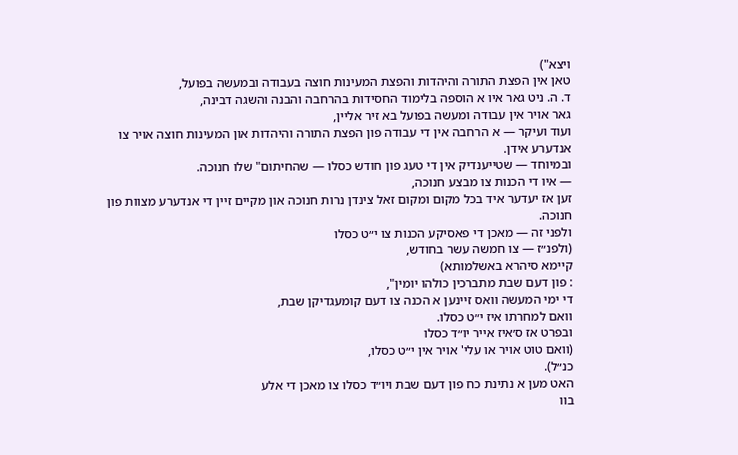ויצא")
טאן אין הפצת התורה והיהדות והפצת המעינות חוצה בעבודה ובמעשה בפועל,
ד. ה. ניט גאר איו א הוספה בלימוד החסידות בהרחבה והבנה והשגה דבינה,
גאר אויר אין עבודה ומעשה בפועל בא זיר אליין,
ועוד ועיקר — א הרחבה אין די עבודה פון הפצת התורה והיהדות און המעינות חוצה אויר צו אנדערע אידן.
ובמיוחד — שטייענדיק אין די טעג פון חודש כסלו — שהחיתום" שלו חנוכה.
— איו די הכנות צו מבצע חנוכה,
זען אז יעדער איד בכל מקום ומקום זאל צינדן נרות חנוכה און מקיים זיין די אנדערע מצוות פון חנוכה.
ולפני זה — מאכן די פאסיקע הכנות צו י״ט כסלו
(ולפנ״ז — צו חמשה עשר בחודש,
קיימא סיהרא באשלמותא)
: פון דעם שבת מתברכין כולהו יומין",
די ימי המעשה וואס זיינען א הכנה צו דעם קומעגדיקן שבת,
וואם למחרתו איז י״ט כסלו.
ובפרט אז ס׳איז אייר יו״ד כסלו
(וואם טוט אויר או עלי' אויר אין י״ט כסלו,
כנ״ל).
האט מען א נתינת כח פון דעם שבת ויו״ד כסלו צו מאכן די אלע
בוו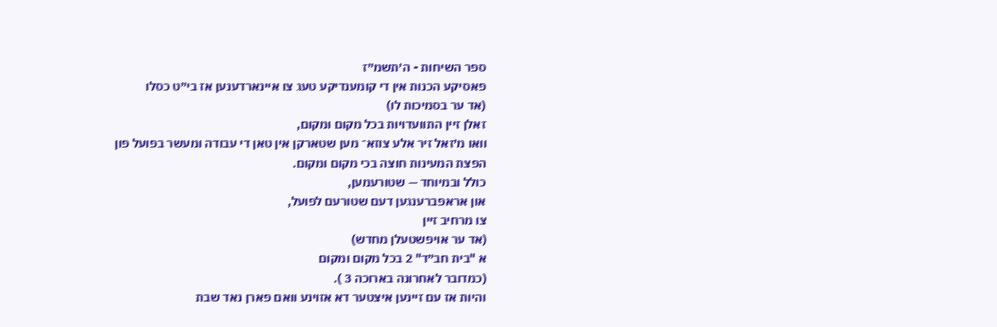ספר השיחות - ה׳תשמ״ז
פאסיקע הכנות אין די קומענדיקע טעג צו איינארדענען אז בי״ט כסלו
(אד ער בסמיכות לו)
זאלן זיין התוועדויות בכל מקום ומקום,
וואו מ׳זאל זיר אלע צוזא־ מען שטארקן אין טאן די עבודה ומעשר בפועל פון הפצת המעינות חוצה בכי מקום ומקום.
כולל ובמיוחד — שטורעמען,
און אראפברענגען דעם שטורעם לפועל,
צו מרחיב זיין
(אד ער אויפשטעלן מחדש)
א "בית חב״ד" 2 בכל מקום ומקום
(כמדובר לאחרונה בארוכה 3 ).
והיות אז עם זיינען איצטער דא אזוינע וואם פארן נאד שבת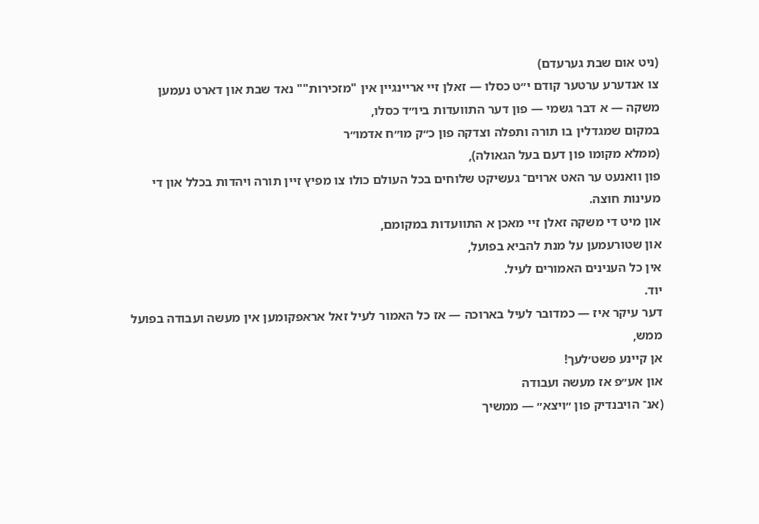(ניט אום שבת גערעדם)
צו אנדערע ערטער קודם י״ט כסלו — זאלן זיי אריינגיין אין "מזכירות"" נאד שבת און דארט נעמען משקה — א דבר גשמי — פון דער התוועדות ביו״ד כסלו,
במקום שמגדלין בו תורה ותפלה וצדקה פון כ״ק מו״ח אדמו״ר
(ממלא מקומו פון דעם בעל הגאולה),
פון וואנעט ער האט ארוים־ געשיקט שלוחים בכל העולם כולו צו מפיץ זיין תורה ויהדות בכלל און די מעינות חוצה.
און מיט די משקה זאלן זיי מאכן א התוועדות במקומם,
און שטורעמען על מנת להביא בפועל,
אין כל הענינים האמורים לעיל.
יוד.
דער עיקר איז — כמדובר לעיל בארוכה — אז כל האמור לעיל זאל אראפקומען אין מעשה ועבודה בפועל ממש,
אן קיינע פשט׳לעך!
און אע״פ אז מעשה ועבודה
(אנ־ הויבנדיק פון ״ויצא״ — ממשיך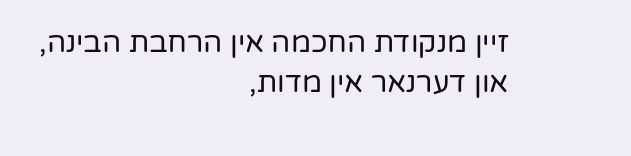זיין מנקודת החכמה אין הרחבת הבינה,
און דערנאר אין מדות,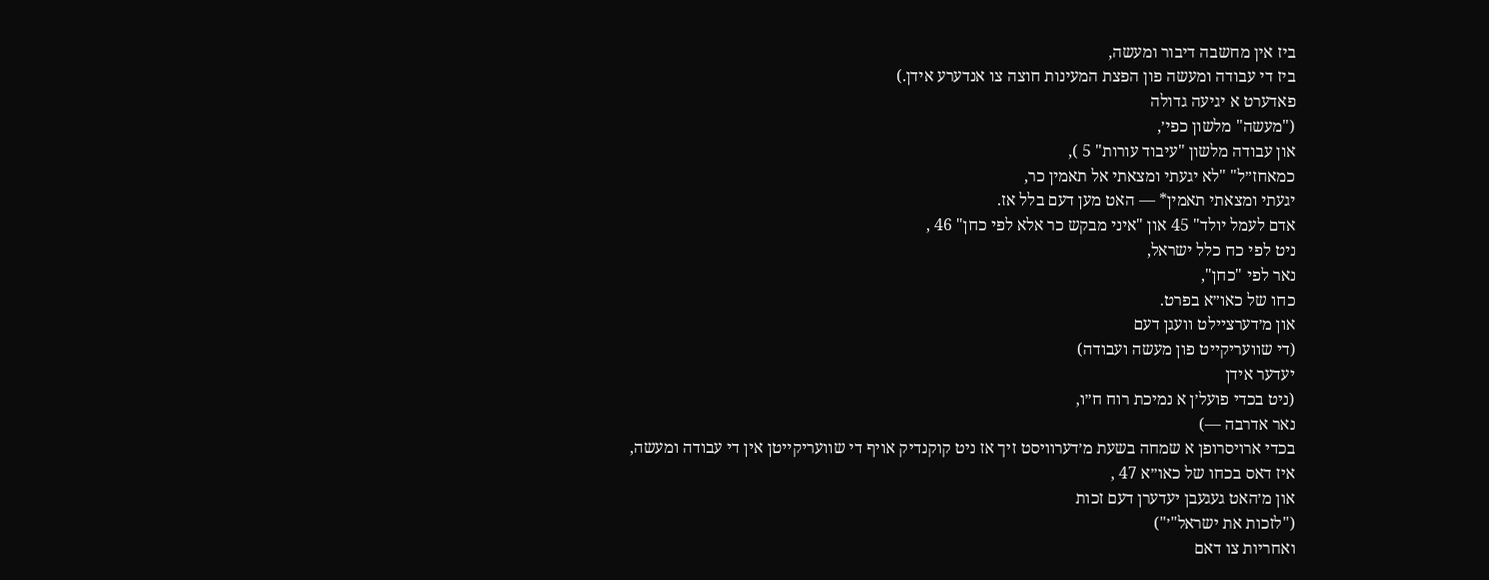ביז אין מחשבה דיבור ומעשה,
ביז די עבודה ומעשה פון הפצת המעינות חוצה צו אנדערע אידן.)
פאדערט א יגיעה גדולה
("מעשה" מלשון כפי׳,
און עבודה מלשון "עיבוד עורות" 5 ),
כמאחז״ל" "לא יגעתי ומצאתי אל תאמין כר,
יגעתי ומצאתי תאמין* — האט מען דעם בלל אז.
אדם לעמל יולד" 45 און "איני מבקש כר אלא לפי כחן" 46 ,
ניט לפי כח כלל ישראל,
נאר לפי "כחן",
כחו של כאו״א בפרט.
און מ׳דערציילט וועגן דעם
(די שוועריקייט פון מעשה ועבודה)
יעדער אידן
(ניט בכדי פועל׳ן א נמיכת רוח ח״ו,
נאר אדרבה —)
בכדי ארויסרופן א שמחה בשעת מ׳דערוויסט זיך אז ניט קוקנדיק אויף די שוועריקייטן אין די עבודה ומעשה,
איז דאס בכחו של כאו״א 47 ,
און מ׳האט געגעבן יעדערן דעם זכות
("לזכות את ישראל"׳")
ואחריות צו דאם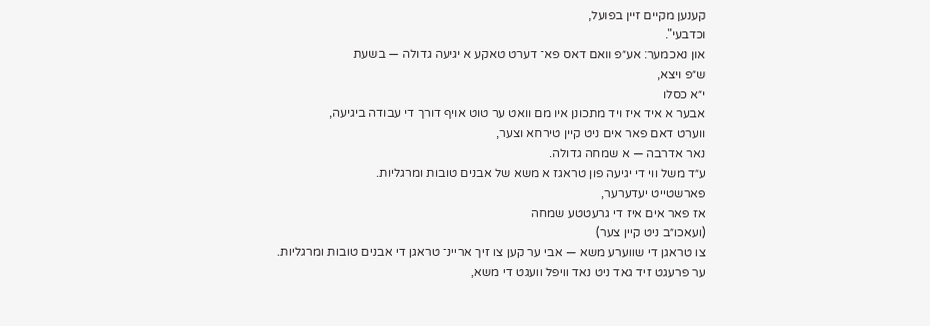קענען מקיים זיין בפועל,
וכדבעי".
און נאכמער: אע״פ וואם דאס פא־ דערט טאקע א יגיעה גדולה — בשעת
ש״פ ויצא,
י״א כסלו
אבער א איד איז ויד מתכונן איו מם וואט ער טוט אויף דורך די עבודה ביגיעה,
ווערט דאם פאר אים ניט קיין טירחא וצער,
נאר אדרבה — א שמחה גדולה.
ע״ד משל ווי די יגיעה פון טראגז א משא של אבנים טובות ומרגליות.
פארשטייט יעדערער,
אז פאר אים איז די גרעטטע שמחה
(ועאכו״ב ניט קיין צער)
צו טראגן די שווערע משא — אבי ער קען צו זיך אריינ־ טראגן די אבנים טובות ומרגליות.
ער פרעגט זיד גאד ניט נאד וויפל וועגט די משא,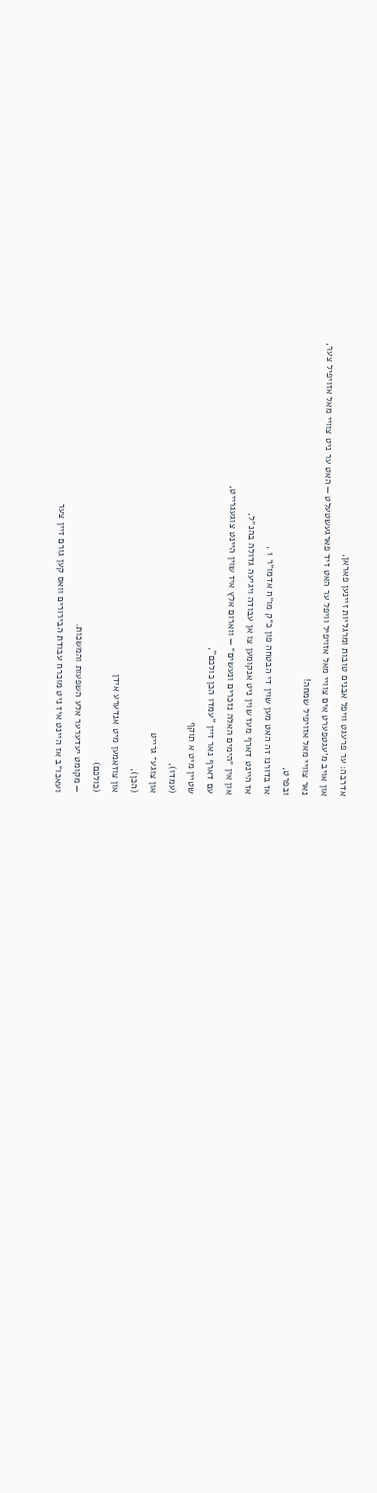אדרבה: ער פרעגט וויפל אבנים טובות ומרגליות זיינען פאראן,
און אויב מ׳עגטפערט אים צוויי מאל אזויפיל וויפל ער האט זיד פארגעשטעלט — האט ער ניט צוויי מאל אזויפיל צער,
נאר צוויי מאל אזויפיל שמחה!
ובפרט,
אז בדורנו זה האט מען שוין די הבטחה פון כ״ק מו״ח אדמו״ר 1 ,
אז היינט דארף מעז שוין ניט אנקומען צו אן עבודה ויגיעה גדולה בהנ״ל,
און אין ״הימים האלה נזכרים ונעשים״ — ווארום אלץ איז שוין היינט צוגעגרייט,
עם דארף נאר זיין "עמדו הכן כולכם",
שטיין מיט א תוקף
(עמדו),
און צוגע־ גרייט
(הכן),
און צוזאמען מיט אנדערע אידן
(כולכם)
— מקומט יעדערער אלע השפעות והמשכות.
ועאכו״ב אז היינט איז ניט מוכרח עבודת הבירורים וואס קען גורם זיין צער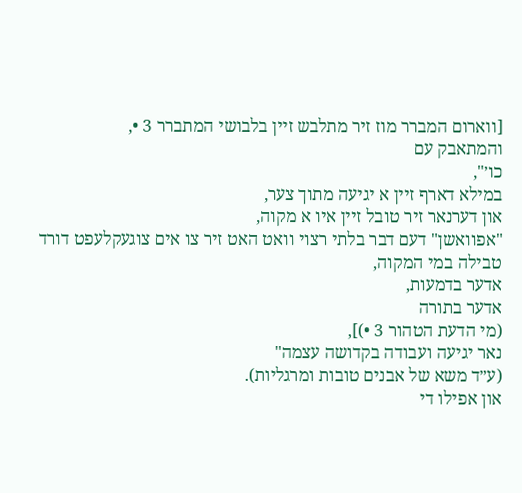[ווארום המברר מוז זיר מתלבש זיין בלבושי המתברר 3 •,
והמתאבק עם
כו׳",
במילא דארף זיין א יגיעה מתוך צער,
און דערנאר זיר טובל זיין איו א מקוה,
"אפוואשן" דעם דבר בלתי רצוי וואט האט זיר צו אים צוגעקלעפט דורד טבילה במי המקוה,
אדער בדמעות,
אדער בתורה
(מי הדעת הטהור 3 •)],
נאר יגיעה ועבודה בקדושה עצמה"
(ע״ד משא של אבנים טובות ומרגליות).
און אפילו די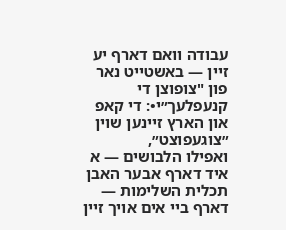עבודה וואם דארף יע זיין — באשטייט נאר פון "צופוצן די קנעפלעך״י•: די קאפ און הארץ זיינען שוין ״צוגעפוצט״,
ואפילו הלבושים — א איד דארף אבער האבן תכלית השלימות — דארף ביי אים אויך זיין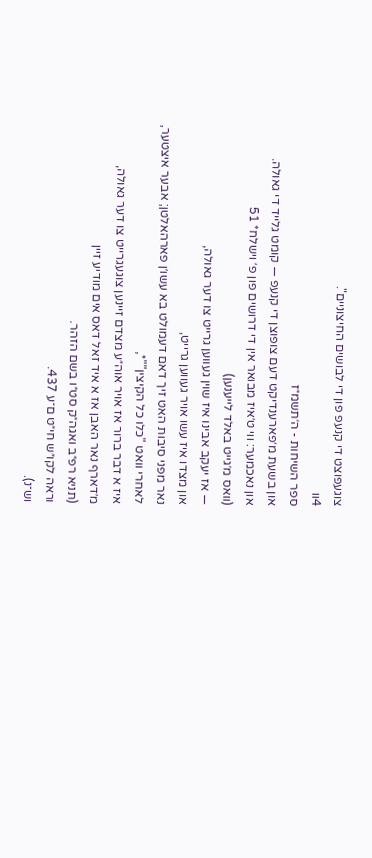צוגעפוצט די קנעפ פון די לבושים החיצוניים".
4וו
ספר השיחות - ה׳תשמ״ז
און בשעת מ׳פארענדיקט דעם צופוצן די קנעפ — קומט גלייד די גאולה.
און נאכמער: ווי ט׳איז מבואר אין די דרושים פון פ׳ וישלח* 51
(וואס מ׳גייט באלד לייענען)
— אז יעקב אבינו איז שוין געווען גרייט צו דער גאולה,
און מצדו איז עשו אויר געווען גרייט,
נאר מפני סיבות האט זיך דאם דעמולט בא עשו׳ן פארהאלטן; אבער איצטער,
לאחרי וואט "כלו כל הקיצין""*,
איז א דבר ברור אז אויר אוה״ע מצדם זיינען צוגעגרייט צו דער גאולה,
מ׳דארף נאר האבן אז א איד זאל דאס אים מודיע זיין
(תניא רפ״ב ואגה״ק סט״ו בשם הזהר.
וראה לקו״ש חי״ט ם־ע 437.
וש־נ).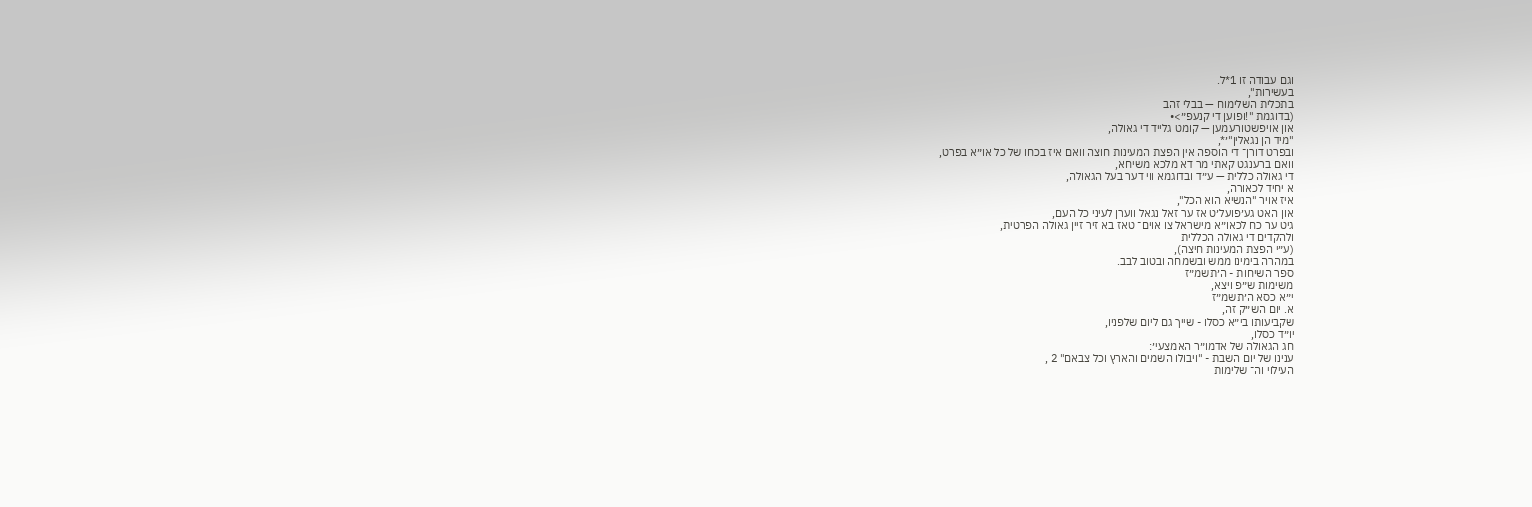וגם עבודה זו 1*ל.
בעשירות",
בתכלית השלימוח — בבלי זהב
(בדוגמת "!ופוען די קנעפ״>•
און אויפשטורעמען — קומט גלייד די גאולה,
"מיד הן נגאלין"׳*,
ובפרט דורן־ די הוספה אין הפצת המעינות חוצה וואם איז בכחו של כל או״א בפרט,
וואם ברענגט קאתי מר דא מלכא משיחא,
די גאולה כללית — ע״ד ובדוגמא ווי דער בעל הגאולה,
א יחיד לכאורה,
איז אויר "הנשיא הוא הכל",
און האט גע׳פועל׳ט אז ער זאל נגאל ווערן לעיני כל העם,
גיט ער כח לכאו״א מישראל צו אוים־ טאז בא זיר זיין גאולה הפרטית,
ולהקדים די גאולה הכללית
(ע״י הפצת המעינות חיצה),
במהרה בימינו ממש ובשמחה ובטוב לבב.
ספר השיחות - ה׳תשמ״ז
משימות ש״פ ויצא,
י״א כסא ה׳תשמ״ז
א. יום הש״ק זה,
שקביעותו בי״א כסלו - שייך גם ליום שלפניו,
יו״ד כסלו,
חג הגאולה של אדמו״ר האמצעי׳:
ענינו של יום השבת - "ויבולו השמים והארץ וכל צבאם" 2 ,
העילוי וה־ שלימות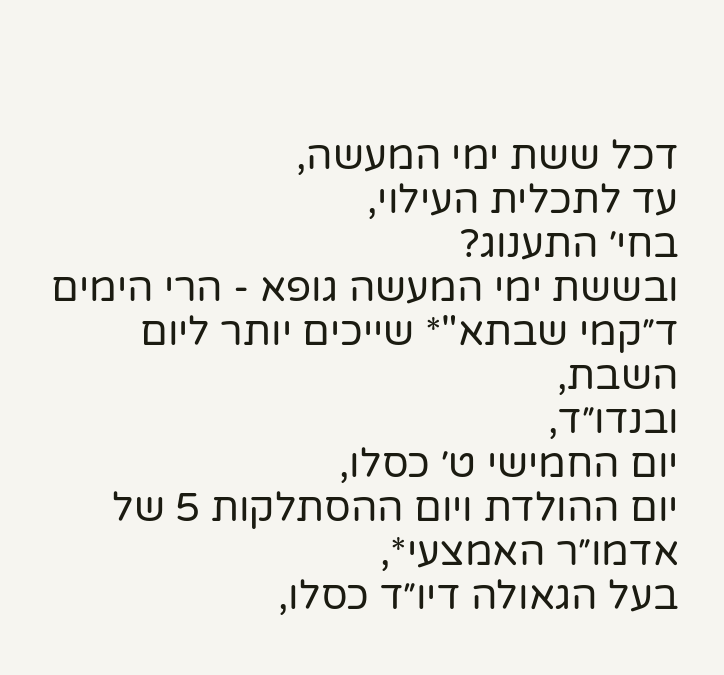דכל ששת ימי המעשה,
עד לתכלית העילוי,
בחי׳ התענוג?
ובששת ימי המעשה גופא - הרי הימים ד״קמי שבתא"* שייכים יותר ליום השבת,
ובנדו״ד,
יום החמישי ט׳ כסלו,
יום ההולדת ויום ההסתלקות 5 של אדמו״ר האמצעי*,
בעל הגאולה דיו״ד כסלו,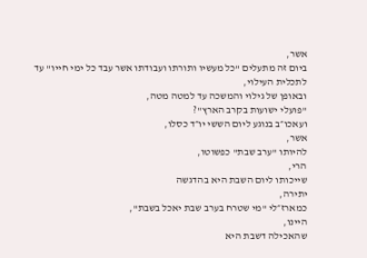אשר,
ביום זה מתעלים "כל מעשיו ותורתו ועבודתו אשר עבד כל ימי חייו" עד לתכלית העילוי,
ובאופן של גילוי והמשכה עד למטה מטה,
"פועלי ישועות בקרב הארץ"?
ועאכו״ב בנוגע ליום הששי יו״ד כסלו,
אשר,
להיותו "ערב שבת" כפשוטו,
הרי,
שייכותו ליום השבת היא בהדגשה
יתירה,
כמארז״לי "מי שטרח בערב שבת יאכל בשבת",
היינו,
שהאכילה דשבת היא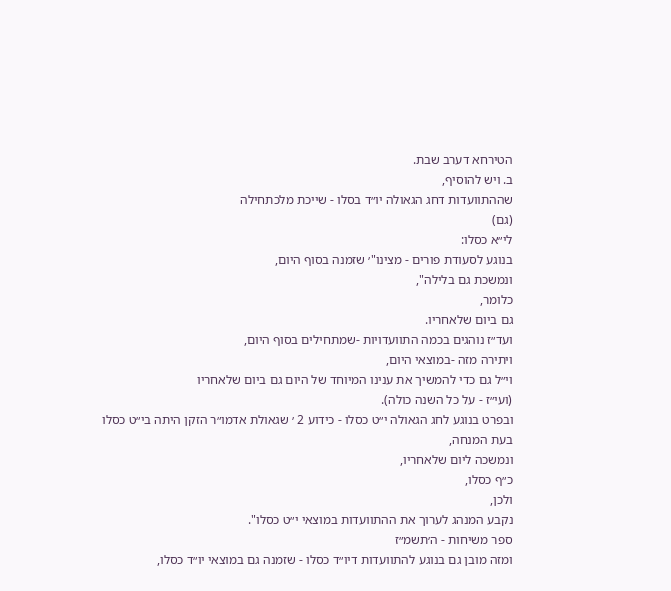הטירחא דערב שבת.
ב. ויש להוסיף,
שההתוועדות דחג הגאולה יו״ד בסלו - שייכת מלכתחילה
(גם)
לי״א כסלו:
בנוגע לסעודת פורים - מצינו"׳ שזמנה בסוף היום,
ונמשכת גם בלילה",
כלומר,
גם ביום שלאחריו.
ועד״ז נוהגים בכמה התוועדויות -שמתחילים בסוף היום,
ויתירה מזה -במוצאי היום,
וי״ל גם כדי להמשיך את ענינו המיוחד של היום גם ביום שלאחריו
(ועי״ז - על כל השנה כולה).
ובפרט בנוגע לחג הגאולה י״ט כסלו - כידוע 2 ׳ שגאולת אדמו״ר הזקן היתה בי״ט כסלו בעת המנחה,
ונמשכה ליום שלאחריו,
כ״ף כסלו,
ולכן,
נקבע המנהג לערוך את ההתוועדות במוצאי י״ט כסלו".
ספר משיחות - ה׳תשמ״ז
ומזה מובן גם בנוגע להתוועדות דיו״ד כסלו - שזמנה גם במוצאי יו״ד כסלו,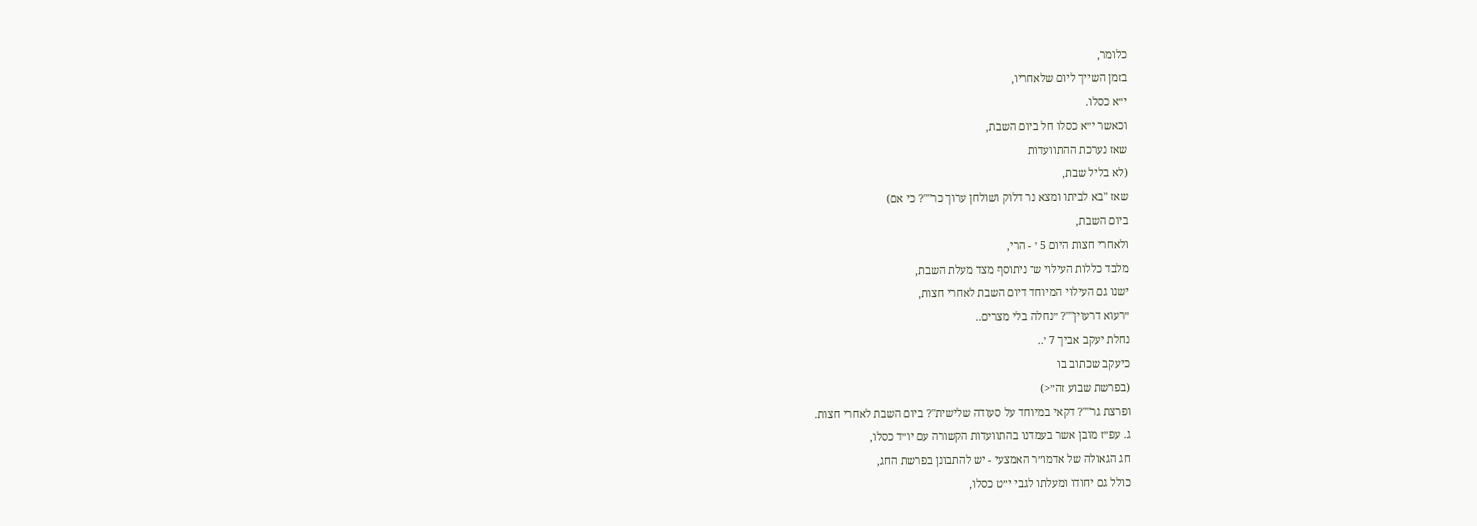כלומר,
בזמן השייך ליום שלאחריו,
י״א כסלו.
וכאשר י״א כסלו חל ביום השבת,
שאז נערכת ההתוועדות
(לא בליל שבת,
שאז "בא לביתו ומצא נר דלוק ושולחן ערוך כר""? כי אם)
ביום השבת,
ולאחרי חצות היום 5 ׳ - הרי,
מלבד כללות העילוי ש־ ניתוסף מצד מעלת השבת,
ישנו גם העילוי המיוחד דיום השבת לאחרי חצות,
״רעוא דרעוין""? ״נחלה בלי מצרים..
נחלת יעקב אביך 7 ׳..
כיעקב שכתוב בו
(בפרשת שבוע זה״<)
ופרצת גר""? דקאי במיוחד על סעודה שלישית"? ביום השבת לאחרי חצות.
ג. עפ״ז מובן אשר בעמדנו בהתוועדות הקשורה עם יו״ד כסלו,
חג הגאולה של אדמו״ר האמצעי - יש להתבונן בפרשת החג,
כולל גם יחודו ומעלתו לגבי י״ט כסלו,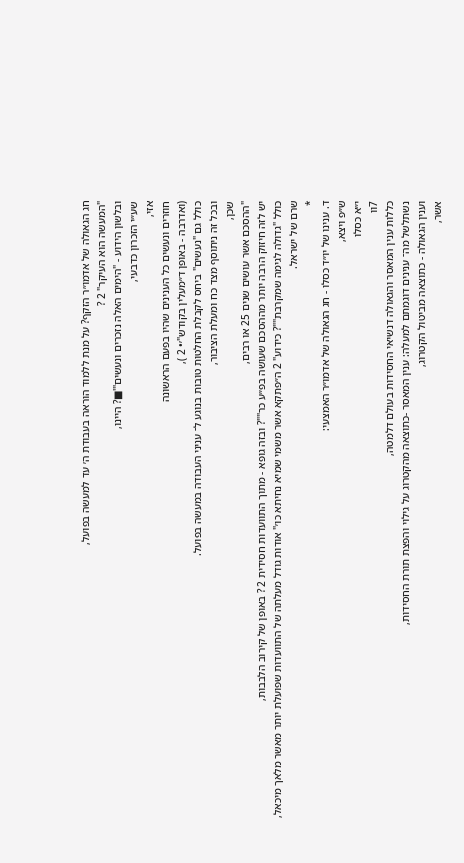חג הגאולה של אדמו״ר הזקף? על מנת ללמוד הוראה בעבודת ה׳ עד למעשה בפועל,
"המעשה הוא העיקר" 2 ?
ובלשון הידוע - "הימים האלה נזכרים ונעשים"'■? היינו,
שע״י הזכרון כדבעי,
אזי,
חוזרים ונעשים כל הענינים שהיו בפעם הראשונה
(ואדרבה - באופן ד״מעלין בקודש"׳• 2 ),
כולל גם "נעשים" ביחס לקבלת החלטות טובות בנוגע ל־ עניני העבודה במעשה בפועל.
ובכל זה ניתוסף מצד כח ומעלת הציבור,
שכן,
"ההסכם אשר עושים שנים 25 או רבים,
יש לזה חיזוק הרבה יותר מההסכם שעושה בפ״ע כר""? ובזה גופא - מתוך התוועדות חסידית 2 ? באופן של קירוב הלבבות,
כולל "גדולה לגימה שמקרבת""? כידוע" 2 ה״פתקא אשר משמי שמיא נחיתא כו׳" אודות גודל מעלתה של התוועדות שפועלת יותר מאשר מלאך מיכאל,
שרם של ישראל.
*
ד. ענינו של יו״ד כסלו - חג הגאולה של אדמו״ר האמצעי:
ש״פ ויצא,
י״א כסלו
7וו
כללות ענין המאסר והגאולה דנשיאי החסידות בעולם דלמטה,
נשתלשל מה־ ענינים דוגמתם למעלה: ענין המאסר -כתוצאה מהקטרוג על גילוי והפצת תורת החסידות,
וענין הגאולה - כתוצאה מביטול הקטרוג,
אשר,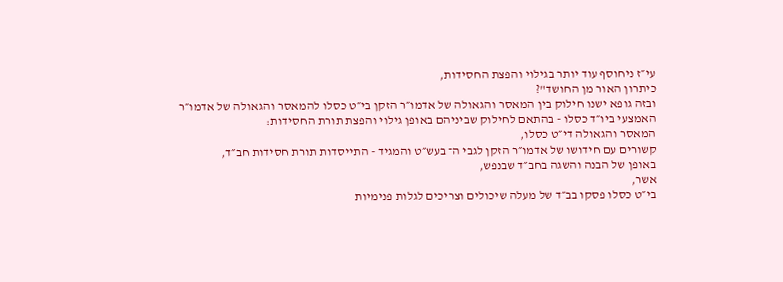עי״ז ניחוסף עוד יותר בגילוי והפצת החסידות,
כיתרון האור מן החושד"?
ובזה גופא ישנו חילוק בין המאסר והגאולה של אדמו״ר הזקן בי״ט כסלו להמאסר והגאולה של אדמו״ר האמצעי ביו״ד כסלו - בהתאם לחילוק שביניהם באופן גילוי והפצת תורת החסידות:
המאסר והגאולה די״ט כסלו,
קשורים עם חידושו של אדמו״ר הזקן לגבי ה־ בעש״ט והמגיד - התייסדות תורת חסידות חב״ד,
באופן של הבנה והשגה בחב״ד שבנפש,
אשר,
בי״ט כסלו פסקו בב״ד של מעלה שיכולים וצריכים לגלות פנימיות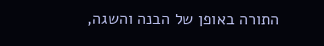התורה באופן של הבנה והשגה,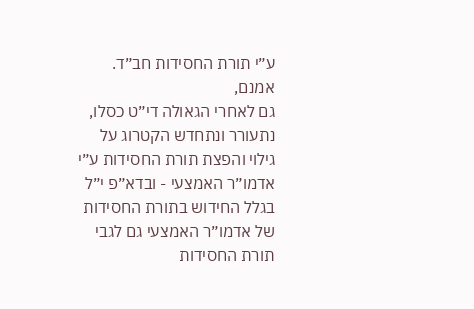ע״י תורת החסידות חב״ד.
אמנם,
גם לאחרי הגאולה די״ט כסלו,
נתעורר ונתחדש הקטרוג על גילוי והפצת תורת החסידות ע״י אדמו״ר האמצעי - ובדא״פ י״ל בגלל החידוש בתורת החסידות של אדמו״ר האמצעי גם לגבי תורת החסידות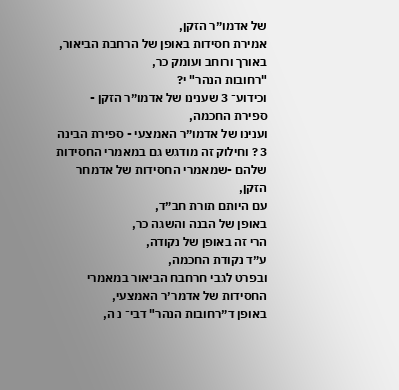של אדמו״ר הזקן,
אמירת חסידות באופן של הרחבת הביאור,
באורך ורוחב ועומק כר,
"רחובות הנהר" י?
וכידוע־ 3 שענינו של אדמו״ר הזקן -
ספירת החכמה,
וענינו של אדמו״ר האמצעי - ספירת הבינה 3 ? וחילוק זה מודגש גם במאמרי החסידות שלהם -שמאמרי החסידות של אדמחר הזקן,
עם היותם תורת חב״ד,
באופן של הבנה והשגה כר,
הרי זה באופן של נקודה,
ע״ד נקודת החכמה,
ובפרט לגבי חרחבח הביאור במאמרי החסידות של אדמר׳ר האמצעי,
באופן ד״רחובות הנהר" דבי־ נ ה,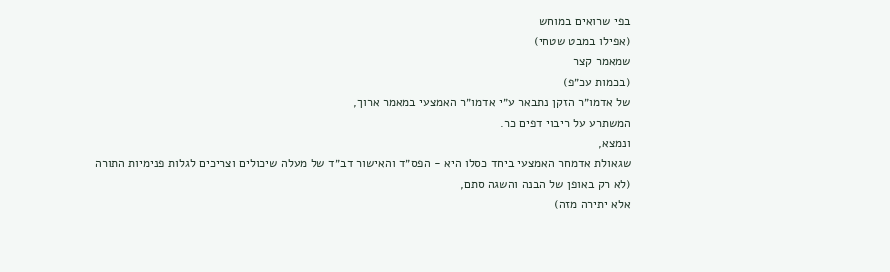בפי שרואים במוחש
(אפילו במבט שטחי)
שמאמר קצר
(בכמות עכ״פ)
של אדמו״ר הזקן נתבאר ע״י אדמו״ר האמצעי במאמר ארוך,
המשתרע על ריבוי דפים כר.
ונמצא,
שגאולת אדמחר האמצעי ביחד כסלו היא - הפס״ד והאישור דב״ד של מעלה שיכולים וצריכים לגלות פנימיות התורה
(לא רק באופן של הבנה והשגה סתם,
אלא יתירה מזה)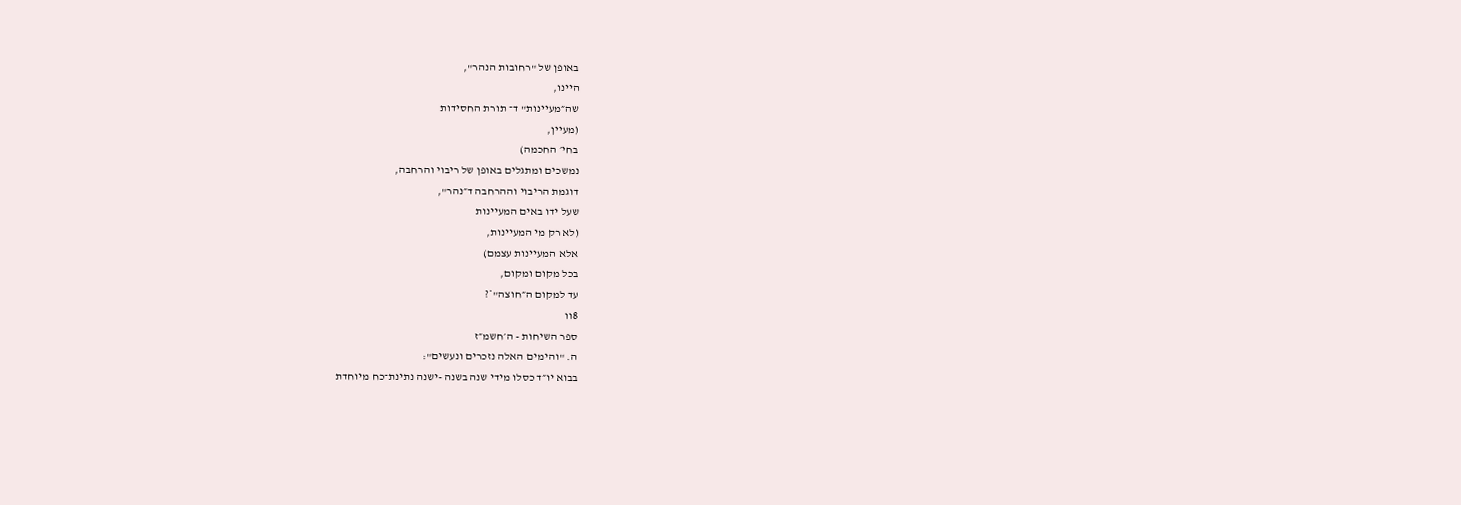באופן של "רחובות הנהר",
היינו,
שה״מעיינות" ד־ תורת החסידות
(מעיין,
בחי׳ החכמה)
נמשכים ומתגלים באופן של ריבוי והרחבה,
דוגמת הריבוי וההרחבה ד״נהר",
שעל ידו באים המעיינות
(לא רק מי המעיינות,
אלא המעיינות עצמם)
בכל מקום ומקום,
עד למקום ה״חוצה"*?
8וו
ספר השיחות - ה׳חשמ״ז
ה. "והימים האלה נזכרים ונעשים":
בבוא יו״ד כסלו מידי שנה בשנה -ישנה נתינת־כח מיוחדת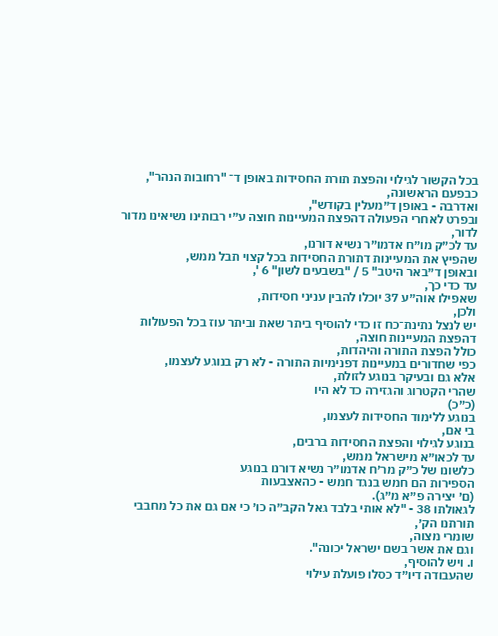בכל הקשור לגילוי והפצת תורת החסידות באופן ד־ "רחובות הנהר",
כבפעם הראשונה,
ואדרבה - באופן ד״מעלין בקודש",
ובפרט לאחרי הפעולה דהפצת המעיינות חוצה ע״י רבותינו נשיאינו מדור לדור,
עד לכ״ק מו״ח אדמו״ר נשיא דורנו,
שהפיץ את המעיינות דתורת החסידות בכל קצוי תבל ממש,
ובאופן ד״באר היטב" 5 / "בשבעים לשון" 6 ',
עד כדי כך,
שאפילו אוה״ע 37 יוכלו להבין עניני חסידות,
ולכן,
יש לנצל נתינת־כח זו כדי להוסיף ביתר שאת וביתר עוז בכל הפעולות דהפצת המעיינות חוצה,
כולל הפצת התורה והיהדות,
כפי שחדורים במעיינות דפנימיות התורה - לא רק בנוגע לעצמו,
אלא גם ובעיקר בנוגע לזולת,
שהרי הקטרוג והגזירה כד לא היו
(כ״כ)
בנוגע ללימוד החסידות לעצמו,
בי אם,
בנוגע לגילוי והפצת החסידות ברבים,
עד לכאו״א מישראל ממש,
כלשונו של כ״ק מר׳ח אדמו״ר נשיא דורנו בנוגע
הספירות הם חמש בנגד חמש - כהאצבעות
(ם׳ יצירה פ״א מ״ג).
לגאולתו 38 - "לא אותי בלבד גאל הקב״ה כו׳ כי אם גם את כל מחבבי תורתנו הק׳,
שומרי מצוה,
וגם את אשר בשם ישראל יכונה".
ו. ויש להוסיף,
שהעבודה דיו״ד כסלו פועלת עילוי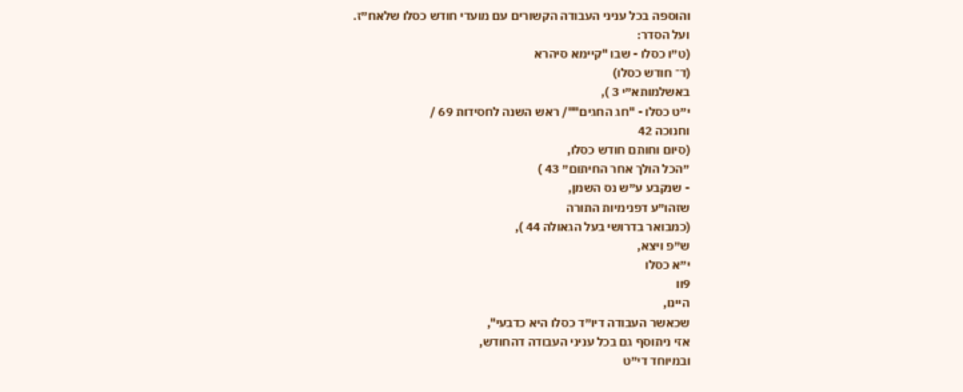והוספה בכל עניני העבודה הקשורים עם מועדי חודש כסלו שלאח״ז.
ועל הסדר:
(ט״ו כסלו - שבו "קיימא סיהרא
(ד־ חודש כסלו)
באשלמותא״י 3 ),
י״ט כסלו - "חג החגים""/ ראש השנה לחסידות 69 /
וחנוכה 42
(סיום וחותם חודש כסלו,
״הכל הולך אחר החיתום״ 43 )
- שנקבע ע״ש נס השמן,
שזהו״ע דפנימיות התורה
(כמבואר בדרושי בעל הגאולה 44 ),
ש״פ ויצא,
י״א כסלו
9וו
היינו,
שכאשר העבודה דיו״ד כסלו היא כדבעי",
אזי ניתוסף גם בכל עניני העבודה דהחודש,
ובמיוחד די״ט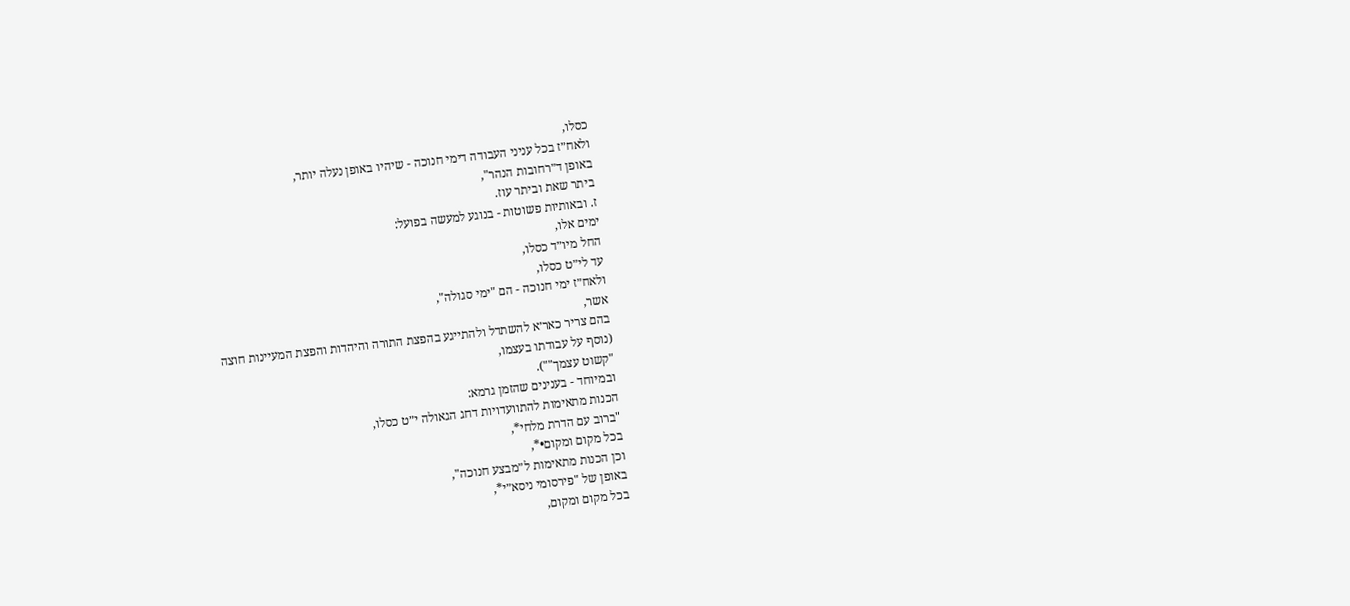כסלו,
ולאח״ז בכל עניני העבודה דימי חנוכה - שיהיו באופן נעלה יותר,
באופן ד״רחובות הנהר",
ביתר שאת וביתר עוז.
ז. ובאותיות פשוטות - בנוגע למעשה בפועל:
ימים אלו,
החל מיו״ד כסלו,
עד לי״ט כסלו,
ולאח״ז ימי חנוכה - הם "ימי סגולה",
אשר,
בהם צריר כאר׳א להשתדל ולהתייגע בהפצת התורה והיהדות והפצת המעיינות חוצה
(נוסף על עבודתו בעצמו,
"קשוט עצמך"").
ובמיוחד - בענינים שהזמן גרמא:
הכנות מתאימות להתוועדויות דחג הגאולה י״ט כסלו,
"ברוב עם הדרת מלחי*,
בכל מקום ומקום•*,
וכן הכנות מתאימות ל״מבצע חנוכה",
באופן של "פירסומי ניסא״י*,
בכל מקום ומקום,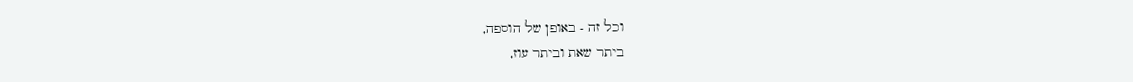וכל זה - באופן של הוספה,
ביתר שאת וביתר עוז,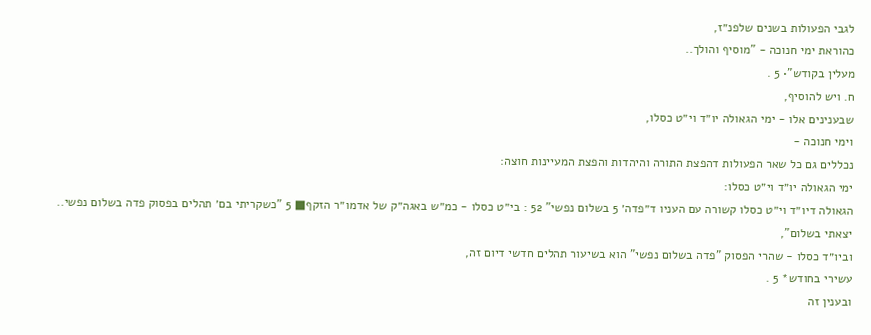לגבי הפעולות בשנים שלפנ״ז,
כהוראת ימי חנוכה - "מוסיף והולך..
מעלין בקודש"• 5 .
ח. ויש להוסיף,
שבענינים אלו - ימי הגאולה יו״ד וי״ט כסלו,
וימי חנוכה -
נכללים גם כל שאר הפעולות דהפצת התורה והיהדות והפצת המעיינות חוצה:
ימי הגאולה יו״ד וי״ט כסלו:
הגאולה דיו״ד וי״ט כסלו קשורה עם העניו ד״פדה׳ 5 בשלום נפשי" 52 : בי״ט כסלו - כמ״ש באגה״ק של אדמו״ר הזקף■ 5 "כשקריתי בם׳ תהלים בפסוק פדה בשלום נפשי..
יצאתי בשלום",
וביו״ד כסלו - שהרי הפסוק "פדה בשלום נפשי" הוא בשיעור תהלים חדשי דיום זה,
עשירי בחודש* 5 .
ובענין זה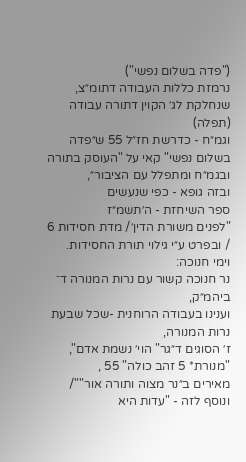("פדה בשלום נפשי")
נרמזת כללות העבודה דתומ״צ,
שנחלקת לג׳ הקוין דתורה עבודה
(תפלה)
וגמ״ח - כדרשת חז״ל 55 ש״פדה בשלום נפשי" קאי על "העוסק בתורה ובגמ״ח ומתפלל עם הציבור״,
ובזה גופא - כפי שנעשים
ספר השיחזת - ה׳תשמ״ז
"לפנים משורת הדין׳/ מדת חסידות 6 / ובפרט ע״י גילוי תורת החסידות.
וימי חנוכה:
נר חנוכה קשור עם נרות המנורה ד־ ביהמ״ק,
וענינו בעבודה הרוחנית -שכל שבעת נרות המנורה,
ז׳ הסוגים ד״גר" הוי׳ נשמת אדם",
"מנורת* 5 זהב כולה" 55 ,
מאירים ב״נר מצוה ותורה אור""/
ונוסף לזה - "עדות היא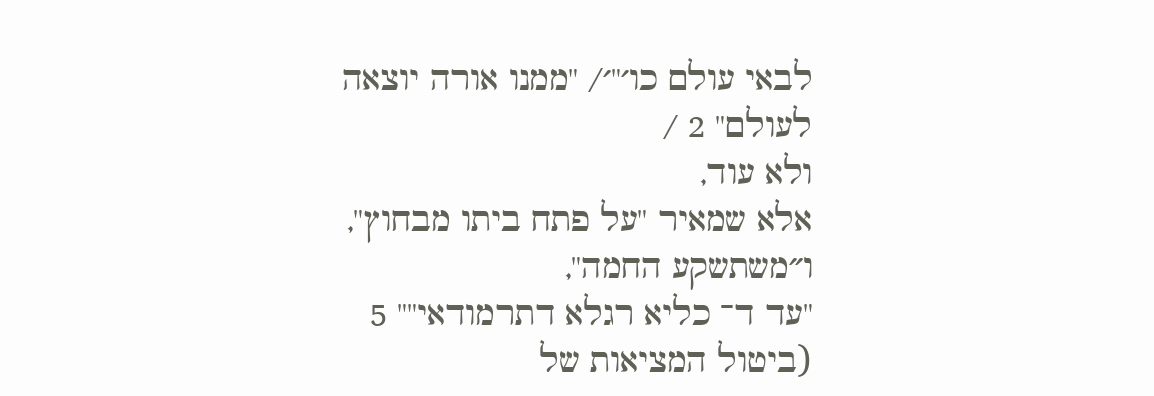לבאי עולם כו׳"׳/ "ממנו אורה יוצאה לעולם" 2 /
ולא עוד,
אלא שמאיר "על פתח ביתו מבחוץ",
ו״משתשקע החמה",
"עד ד־ כליא רגלא דתרמודאי"" 5
(ביטול המציאות של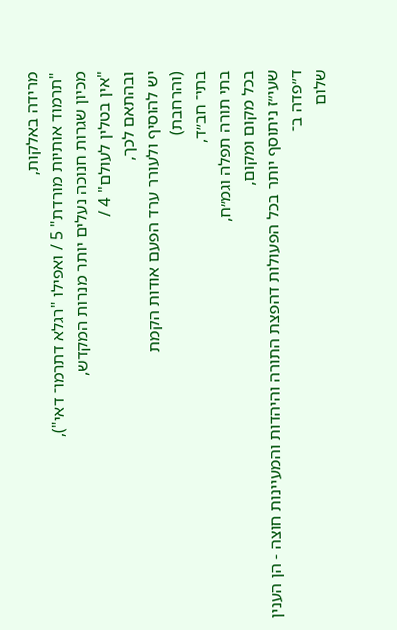מרידה באלקות,
"תרמוד אותיות מורדת" 5 / ואפילו "רגלא דתרמו־ דאי"),
מכיון שגרות חנוכה נעלים יותר מנרות המקדש,
"אין בטלין לעולם" 4 /
ובהתאם לכך,
יש להוסיף ולעורר ערד הפעם אודות הקמת
(והרחבת)
בתי־ חב״ד,
בתי תורה תפלה וגמ״ח,
בכל מקום ומקום,
שעי״ז ניתוסף יותר בכל הפעולות דהפצת התורה והיהדות והמעיינות חוצה - הן הענין ד״פדה ב־
שלום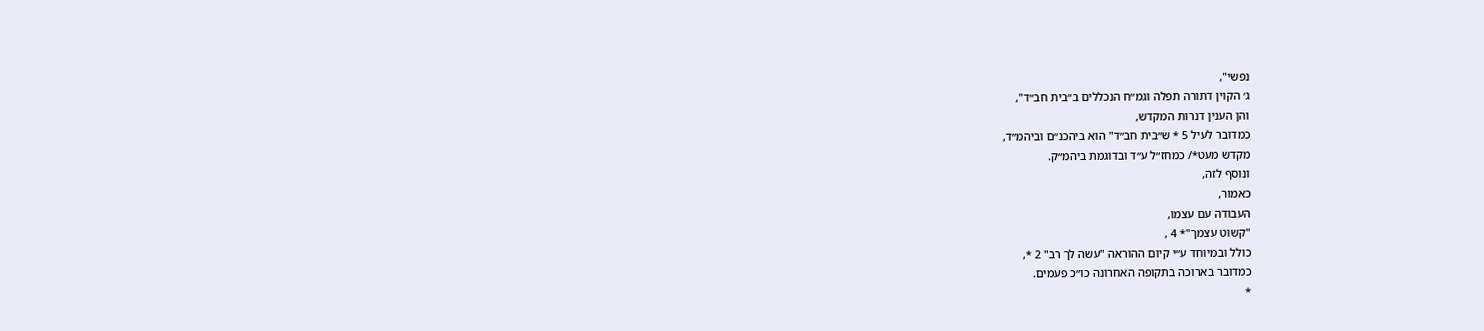נפשי",
ג׳ הקוין דתורה תפלה וגמ״ח הנכללים ב״בית חב״ד",
והן הענין דנרות המקדש,
כמדובר לעיל 5 * ש״בית חב״ד" הוא ביהכנ״ם וביהמ״ד,
מקדש מעט*/ כמחז״ל ע״ד ובדוגמת ביהמ״ק.
ונוסף לזה,
כאמור,
העבודה עם עצמו,
"קשוט עצמך"* 4 ,
כולל ובמיוחד ע״י קיום ההוראה "עשה לך רב" 2 *,
כמדובר בארוכה בתקופה האחרונה כו״כ פעמים.
*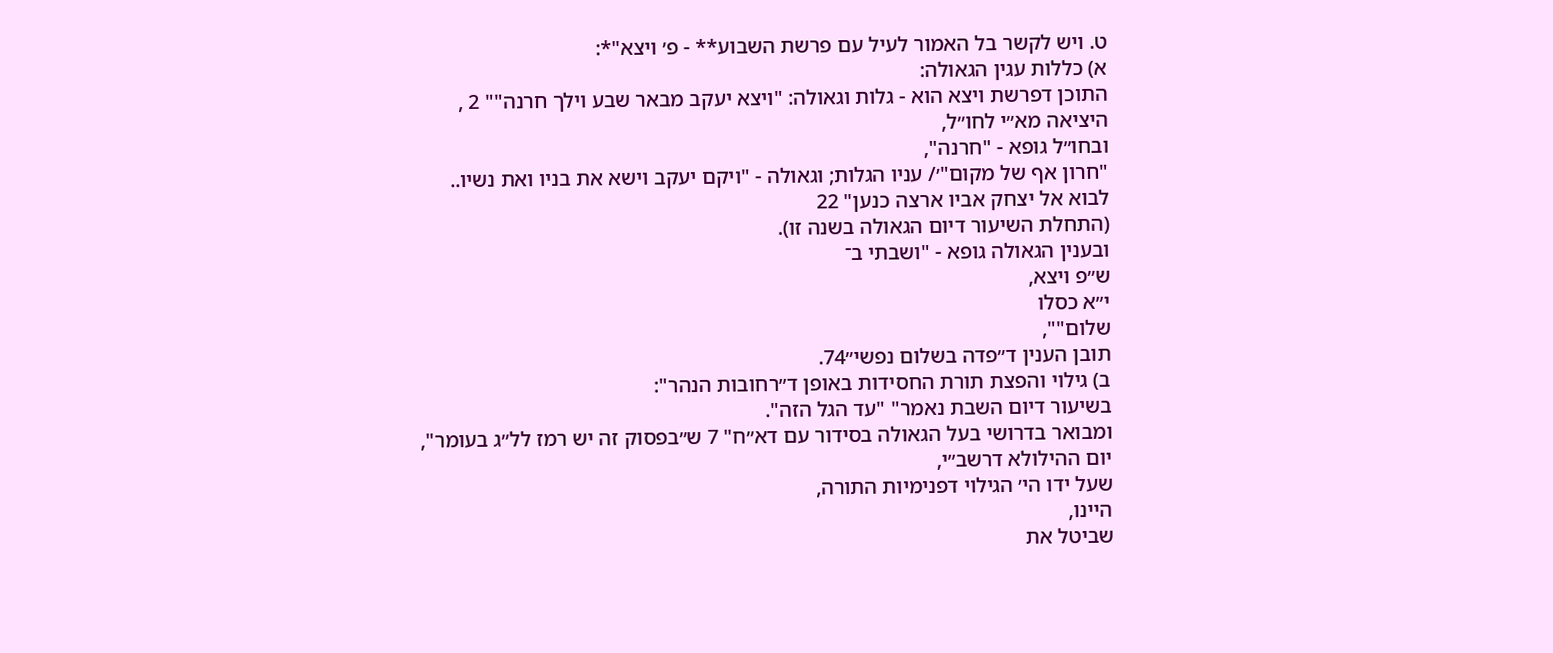ט. ויש לקשר בל האמור לעיל עם פרשת השבוע** - פ׳ ויצא"*:
א) כללות עגין הגאולה:
התוכן דפרשת ויצא הוא - גלות וגאולה: "ויצא יעקב מבאר שבע וילך חרנה"" 2 ,
היציאה מא״י לחו״ל,
ובחו״ל גופא - "חרנה",
"חרון אף של מקום"׳/ עניו הגלות; וגאולה - "ויקם יעקב וישא את בניו ואת נשיו..
לבוא אל יצחק אביו ארצה כנען" 22
(התחלת השיעור דיום הגאולה בשנה זו).
ובענין הגאולה גופא - "ושבתי ב־
ש״פ ויצא,
י״א כסלו
שלום"",
תובן הענין ד״פדה בשלום נפשי״74.
ב) גילוי והפצת תורת החסידות באופן ד״רחובות הנהר":
בשיעור דיום השבת נאמר" "עד הגל הזה".
ומבואר בדרושי בעל הגאולה בסידור עם דא״ח" 7 ש״בפסוק זה יש רמז לל״ג בעומר",
יום ההילולא דרשב״י,
שעל ידו הי׳ הגילוי דפנימיות התורה,
היינו,
שביטל את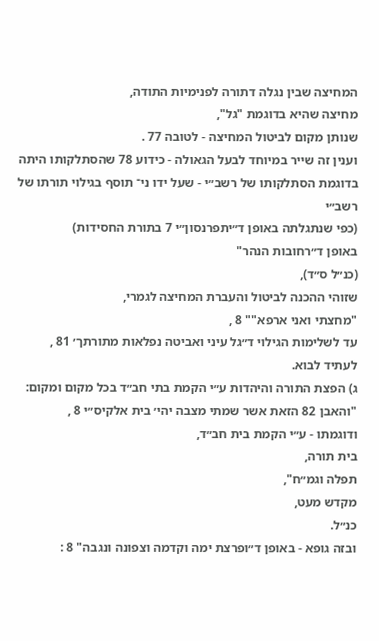המחיצה שבין נגלה דתורה לפנימיות התודה,
מחיצה שהיא בדוגמת "גל",
שנותן מקום לביטול המחיצה - לטובה 77 .
וענין זה שייר במיוחד לבעל הגאולה - כידוע 78 שהסתלקותו היתה בדוגמת הסתלקותו של רשב״י - שעל ידו ני־ תוסף בגילוי תורתו של רשב״י
(כפי שנתגלתה באופן ד״יתפרנסון״י 7 בתורת החסידות)
באופן ד״רחובות הנהר"
(כנ״ל ס״ד),
שזוהי ההכנה לביטול והעברת המחיצה לגמרי,
"מחצתי ואני ארפא"" 8 ,
עד לשלימות הגילוי ד״גל עיני ואביטה נפלאות מתורתך׳ 81 ,
לעתיד לבוא.
ג) הפצת התורה והיהדות ע״י הקמת בתי חב״ד בכל מקום ומקום:
"והאבן 82 הזאת אשר שמתי מצבה יהי׳ בית אלקיס״י 8 ,
ודוגמתו - ע״י הקמת בית חב״ד,
בית תורה,
תפלה וגמ״ח",
מקדש מעט,
כנ״ל.
ובזה גופא - באופן ד״ופרצת ימה וקדמה וצפונה ונגבה" 8 :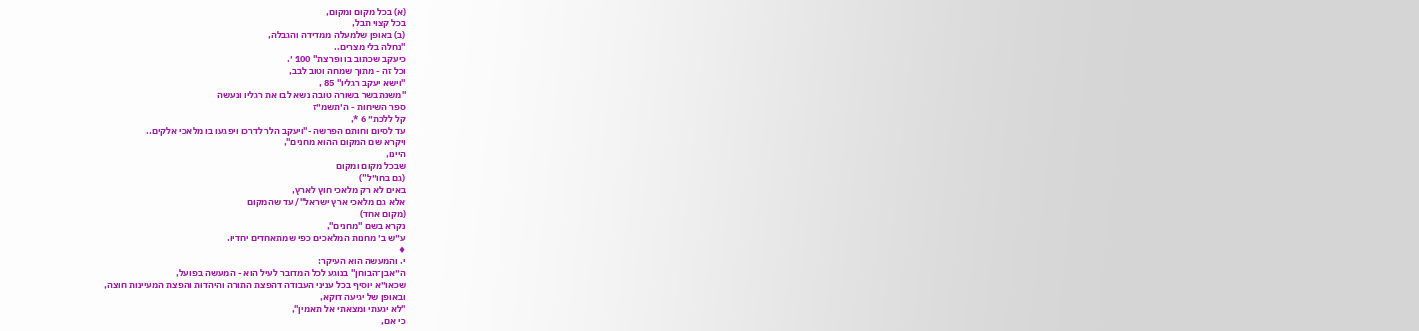(א) בכל מקום ומקום,
בכל קצוי תבל,
(ב) באופן שלמעלה ממדידה והגבלה,
"נחלה בלי מצרים..
כיעקב שכתוב בו ופרצת" 100 ׳.
וכל זה - מתוך שמחה וטוב לבב,
"וישא יעקב רגליו" 85 ,
"משנתבשר בשורה טובה נשא לבו את רגליו ונעשה
ספר השיחות - ה׳תשמ״ז
קל ללכת״ 6 *,
עד לסיום וחותם הפרשה -"ויעקב הלר לדרכו ויפגעו בו מלאכי אלקים..
ויקרא שם המקום ההוא מחנים",
היינו,
שבכל מקום ומקום
(גם בחו״ל”)
באים לא רק מלאכי חוץ לארץ,
אלא גם מלאכי ארץ ישראל"/ עד שהמקום
(מקום אחד)
נקרא בשם "מחנים",
ע״ש ב׳ מחנות המלאכים כפי שמתאחדים יחדיו.
♦
י. והמעשה הוא העיקר:
ה״אבן־הבוחן" בנוגע לכל המדובר לעיל הוא - המעשה בפועל,
שכאו״א יוסיף בכל עניני העבודה דהפצת התורה והיהדות והפצת המעיינות חוצה,
ובאופן של יגיעה דוקא,
"לא יגעתי ומצאתי אל תאמין",
כי אם,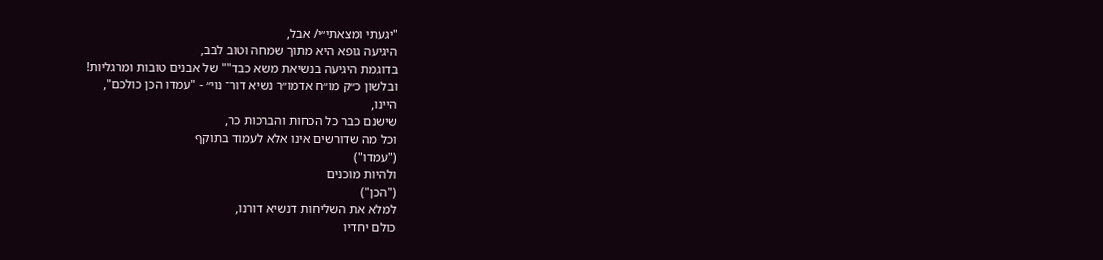"יגעתי ומצאתי״י/ אבל,
היגיעה גופא היא מתוך שמחה וטוב לבב,
בדוגמת היגיעה בנשיאת משא כבד"" של אבנים טובות ומרגליות!
ובלשון כ״ק מו״ח אדמו״ר נשיא דור־ נוי״ - "עמדו הכן כולכם",
היינו,
שישנם כבר כל הכחות והברכות כר,
וכל מה שדורשים אינו אלא לעמוד בתוקף
("עמדו")
ולהיות מוכנים
("הכן")
למלא את השליחות דנשיא דורנו,
כולם יחדיו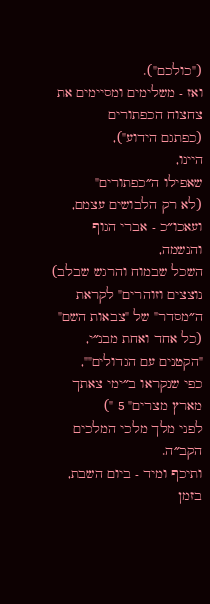("כולכם").
ואז - משלימים ומסיימים את צחצוח הכפתורים
(כפתגם הידוע"),
היינו,
שאפילו ה״כפתורים"
(לא רק הלבושים עצמם,
ועאכו״כ - אברי הגוף והנשמה,
השכל שבמוח והרגש שבלב)
נוצצים וזוהרים" לקראת ה״מסדר" של "צבאות השם"
(כל אחד ואחת מבנ״י,
"הקטנים עם הגדולים"",
כפי שנקראו ב״ימי צאתך מארץ מצרים" 5 ")
לפני מלך מלכי המלכים הקב״ה.
ותיכף ומיד - ביום השבת,
בזמן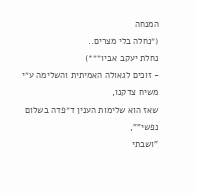המנחה
(״נחלה בלי מצרים..
נחלת יעקב אביו״״*)
- זוכים לגאולה האמיתית והשלימה ע״י משיח צדקנו,
שאז הוא שלימות הענין ד״פדה בשלום נפשי"",
"ושבתי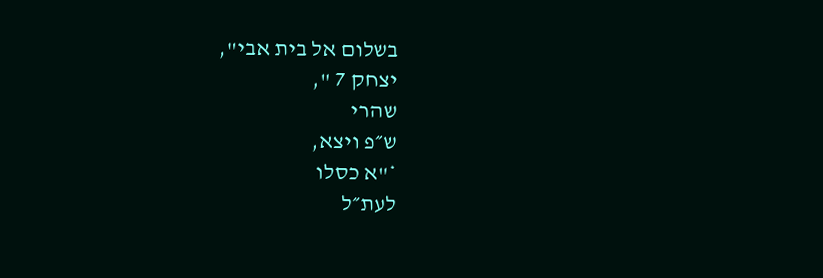בשלום אל בית אבי",
יצחק 7 ",
שהרי
ש״פ ויצא,
*"א כסלו
לעת״ל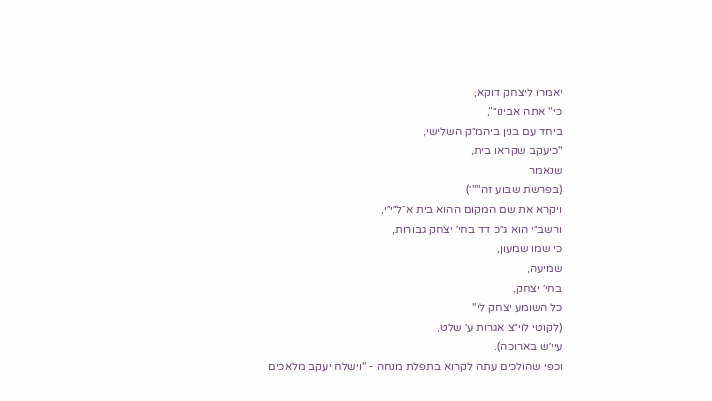יאמרו ליצחק דוקא,
כי" אתה אבינו״”,
ביחד עם בנין ביהמ״ק השלישי,
"כיעקב שקראו בית,
שנאמר
(בפרשת שבוע זה""׳)
ויקרא את שם המקום ההוא בית א־ל״י״י,
ורשב״י הוא ג״כ דד בחי׳ יצחק גבורות,
כי שמו שמעון,
שמיעה,
בחי׳ יצחק,
כל השומע יצחק לי"
(לקוטי לוי״צ אגרות ע׳ שלט,
עיי׳ש בארוכה).
וכפי שהולכים עתה לקרוא בתפלת מנחה - "וישלח יעקב מלאכים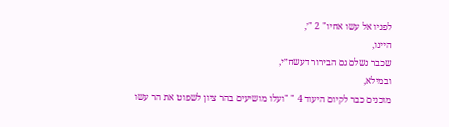לפניו אל עשו אחיו" 2 "׳,
היינו,
שכבר נשלם גם הבירור דעשח״י,
ובמילא,
מוכנים כבר לקיום היעוד 4 " "ועלו מושיעים בהר ציון לשפוט את הר עשו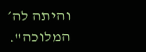והיתה לה׳ המלוכה".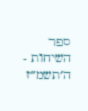ספר השיחות - ה׳תשמ״ז